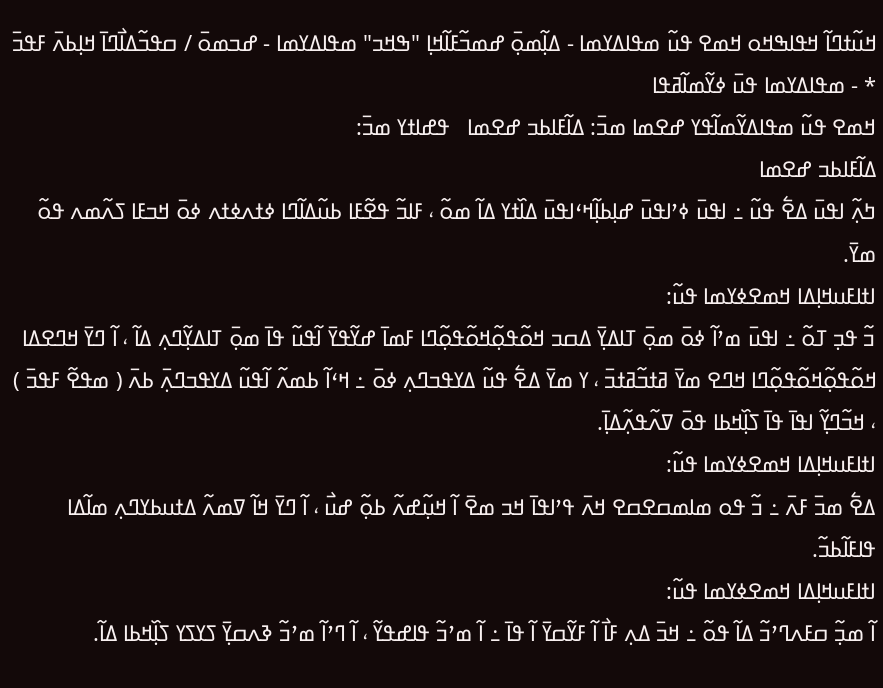ߞߎ߬ߙߣߊ߬ ߞߟߊߒߞߋ ߞߘߐ ߟߎ߬ ߘߟߊߡߌߘߊ - ߡߊ߲߬ߘߋ߲߫ ߝߘߏ߬ߓߊ߬ߞߊ߲ "ߒߞߏ" ߘߟߊߡߌߘߊ - ߝߏߘߋ߫ / ߛߟߏ߬ߡߊ߯ߣߊ߫ ߞߊ߲ߕߍ߫ ߓߟߏ߫ * - ߘߟߊߡߌߘߊ ߟߎ߫ ߦߌ߬ߘߊ߬ߥߟߊ
ߞߘߐ ߟߎ߬ ߘߟߊߡߌ߬ߘߊ߬ߟߌ ߝߐߘߊ ߘߏ߫: ߡߊ߬ߓߊߕߏ ߝߐߘߊ   ߟߝߊߙߌ ߘߏ߫:
ߡߊ߬ߓߊߕߏ ߝߐߘߊ
ߤߍ߲߬ ߊߟߎ߫ ߡߐ߱ ߟߎ߬ ߸ ߊߟߎ߫ ߦߴߊߟߎ߫ ߝߊ߲ߕߊ߲߬ߞߵߊߟߎ߫ ߡߊ߰ߙߌ ߡߊ߬ ߘߋ߬ ، ߓߊߏ߬ ߟߐ߬ߓߊ ߕߎ߬ߡߊ߬ߣߊ ߦߙߍߦߙߍ ߦߋ߫ ߞߏߓߊ ߖߍ߬ߘߍ ߟߋ߬ ߘߌ߫.
ߊߙߊߓߎߞߊ߲ߡߊ ߞߘߐߦߌߘߊ ߟߎ߬:
ߏ߬ ߟߏ߲ ߠߋ߬ ߸ ߊߟߎ߫ ߘߴߊ߬ ߦߋ߫ ߘߋ߲߫ ߠߊߡߌ߲߫ ߡߛߏ ߞߋ߬ߟߋ߲߬ߞߋ߬ߟߋ߲߬ߣߊ ߓߘߊ߫ ߝߌ߬ߟߌ߫ ߊ߬ߟߎ߬ ߟߊ߫ ߘߋ߲߫ ߠߊߡߌ߲߬ߣߍ߲ ߡߊ߬ ، ߊ߬ ߣߌ߫ ߞߣߐߡߊ ߞߋ߬ߟߋ߲߬ߞߋ߬ߟߋ߲߬ߣߊ ߞߣߐ ߘߌ߫ ߥߙߏ߬ߥߙߏ߫ ، ߌ ߘߌ߫ ߡߐ߱ ߟߎ߬ ߡߌߟߏߣߍ߲ ߦߋ߫ ߸ ߞߵߊ߬ ߕߘߍ߬ ߊ߬ߟߎ߬ ߡߌߟߏߣߍ߲߫ ߕߍ߫ ( ߘߟߐ߬ ߓߟߏ߫ ) ، ߞߏ߬ߣߌ߲߬ ߊߟߊ߫ ߟߊ߫ ߖߊ߲߰ߞߕߊ ߟߋ߫ ߜߍ߬ߟߍ߲߬ߡߊ߲߫.
ߊߙߊߓߎߞߊ߲ߡߊ ߞߘߐߦߌߘߊ ߟߎ߬:
ߡߐ߱ ߘߏ߫ ߓߍ߫ ߸ ߏ߬ ߟߋ ߘߊߘߛߐߛߐ ߞߍ߫ ߟߴߊߟߊ߫ ߞߏ ߘߐ߫ ߊ߬ ߞߎ߲߬ߝߍ߬ ߕߋ߲߬ ߝߎ߯ ، ߊ߬ ߣߌ߫ ߞߊ߬ ߜߘߍ߬ ߡߙߎߕߌߣߍ߲ ߘߊ߬ߡߊ ߟߊߓߊ߬ߕߏ߬.
ߊߙߊߓߎߞߊ߲ߡߊ ߞߘߐߦߌߘߊ ߟߎ߬:
ߊ߬ ߘߏ߲߬ ߛߓߍߣߴߏ߬ ߡߊ߬ ߟߋ߬ ߸ ߞߏ߫ ߡߍ߲ ߓߊ߯ ߊ߬ ߓߌ߬ߛߌ߫ ߊ߬ ߟߊ߫ ߸ ߊ߬ ߘߴߏ߬ ߟߊߝߟߌ߬ ، ߊ߬ ߣߴߊ߬ ߘߴߏ߬ ߢߍߛߌ߲߫ ߖߌߖߌ ߖߊ߲߰ߞߕߊ ߡߊ߬.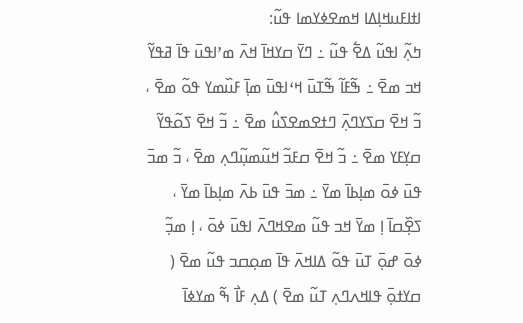ߊߙߊߓߎߞߊ߲ߡߊ ߞߘߐߦߌߘߊ ߟߎ߬:
ߤߍ߲߬ ߊߟߎ߬ ߡߐ߱ ߟߎ߬ ߸ ߣߌ߫ ߛߌߞߊ߫ ߞߍ߫ ߘߴߊߟߎ߫ ߟߊ߫ ߥߟߌ߬ ߞߏ ߘߐ߫ ߸ ߒ߬ߓߊ߬ ߒ߬ߠߎ߫ ߞߵߊߟߎ߫ ߘߊ߲߫ ߓߎ߰ߘߌ ߟߋ߬ ߘߐ߫ ، ߏ߬ ߞߐ߫ ߛߖߌߣߍ߲߫ ߣߙߐߘߐߖߎ߮ ߘߐ߫ ߸ ߏ߬ ߞߐ߫ ߖߋ߬ߟߌ߬ ߛߌ߲ߓߌ ߘߐ߫ ߸ ߏ߬ ߞߐ߫ ߛߓߏ߬ ߞߎ߬ߘߎ߲߬ߣߍ߲ ߘߐ߫ ، ߏ߬ ߘߏ߫ ߟߎ߫ ߦߋ߫ ߘߊ߲ߕߊ߫ ߘߌ߫ ߸ ߘߏ߫ ߟߎ߫ ߕߍ߫ ߘߊ߲ߕߊ߫ ߘߌ߫ ، ߖߐ߲߰ߛߊ߫ ߊ߲ ߘߌ߫ ߞߏ ߟߎ߬ ߘߐߞߣߍ߫ ߊߟߎ߫ ߦߋ߫ ، ߊ߲ ߘߏ߲߬ ߦߋ߫ ߝߋ߲߫ ߠߎ߫ ߟߋ߬ ߡߊߞߍ߫ ߟߊ߫ ߘߋ߲ߛߏ ߟߎ߬ ߘߐ߫ ( ߛߌߙߋ߲߫ ߟߊߞߍߣߍ߲ ߠߎ߬ ߘߐ߫ ) ߡߍ߲ ߓߊ߯ ߒ߬ ߘߌߦߊ߫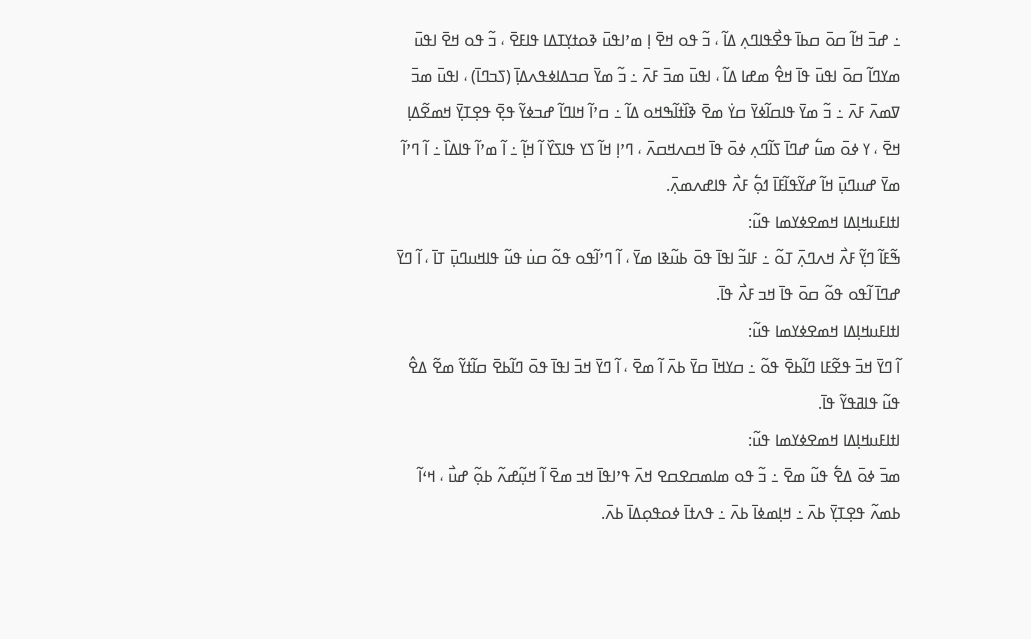߸ ߝߏ߫ ߞߊ߬ ߛߋ߫ ߛߕߊ߫ ߟߐ߯ߟߊߣߍ߲ ߡߊ߬ ، ߏ߬ ߟߋ ߞߐ߫ ߊ߲ ߘߴߊߟߎ߫ ߢߋߙߌ߲ߠߡߊ ߟߊߓߐ߫ ، ߏ߬ ߟߋ ߞߐ߫ ߊߟߎ߫ ߘߌߣߊ߬ ߛߋ߫ ߊߟߎ߫ ߟߊ߫ ߞߐ߮ ߘߝߊ ߡߊ߬ ، ߊߟߎ߫ ߘߏ߫ ߓߍ߫ ߸ ߏ߬ ߘߌ߫ ߛߏߡߊߦߟߍߡߊ߲߫ (ߖߏߣߊ߫) ، ߊߟߎ߫ ߘߏ߫ ߜߘߍ߫ ߓߍ߫ ߸ ߏ߬ ߘߌ߫ ߟߊߛߊ߬ߦߌ߫ ߛߌ߭ ߘߐ߫ ߢߊ߰ߙߊ߬ߒߞߋ ߡߊ߬ ߸ ߛߴߊ߬ ߞߊߣߊ߬ ߝߏߦߌ߬ ߟߐ߲߫ ߟߐ߲ߠߌ߲߫ ߞߘߐ߬ߡߊ߲ ߞߐ߫ ، ߌ ߦߋ߫ ߘߎ߱ ߝߣߊ߫ ߖߊ߬ߣߍ߲ ߦߋ߫ ߟߊ߫ ߞߛߍߞߛߍ߫ ، ߣߴߊ߲ ߞߊ߬ ߖߌ ߟߊߖߌ߰ ߊ߬ ߞߊ߲߬ ߸ ߊ߬ ߘߴߊ߬ ߟߊߡߊ߰ ߸ ߊ߬ ߣߴߊ߬ ߘߌ߫ ߝߎߣߎ߲߫ ߞߊ߬ ߝߌ߬ߟߊ߬ߓߊ߫ ߗߋ߲߱ ߓߍ߯ ߟߊߝߍߘߍ߲߫.
ߊߙߊߓߎߞߊ߲ߡߊ ߞߘߐߦߌߘߊ ߟߎ߬:
ߒ߬ߓߊ߬ ߣߌ߲߬ ߓߍ߯ ߞߍߣߍ߲߫ ߠߋ߬ ߸ ߓߊߏ߬ ߊߟߊ߫ ߟߋ߫ ߕߎ߬ߢߊ ߘߌ߫ ، ߊ߬ ߣߴߊ߬ߟߋ ߟߋ߬ ߛߎ߭ ߟߎ߬ ߟߊߞߎߣߎ߲߫ ߠߊ߫ ، ߊ߬ ߣߌ߫ ߝߣߊ߫ ߊ߬ߟߋ ߟߋ߬ ߛߋ߫ ߟߊ߫ ߞߏ ߓߍ߯ ߟߊ߫.
ߊߙߊߓߎߞߊ߲ߡߊ ߞߘߐߦߌߘߊ ߟߎ߬:
ߊ߬ ߣߌ߫ ߞߏ߫ ߟߐ߬ߓߊ ߣߊ߬ߕߐ߫ ߟߋ߬ ߸ ߛߌߞߊ߫ ߛߌ߫ ߕߍ߫ ߊ߬ ߘߐ߫ ، ߊ߬ ߣߌ߫ ߞߏ߫ ߊߟߊ߫ ߟߋ߫ ߣߊ߬ߕߐ߫ ߛߊ߬ߙߌ߬ ߘߐ߬ ߡߐ߮ ߟߎ߬ ߟߊߥߟߌ߬ ߟߊ߫.
ߊߙߊߓߎߞߊ߲ߡߊ ߞߘߐߦߌߘߊ ߟߎ߬:
ߘߏ߫ ߦߋ߫ ߡߐ߱ ߟߎ߬ ߘߐ߫ ߸ ߏ߬ ߟߋ ߘߊߘߛߐߛߐ ߞߍ߫ ߟߴߊߟߊ߫ ߞߏ ߘߐ߫ ߊ߬ ߞߎ߲߬ߝߍ߬ ߕߋ߲߬ ߝߎ߯ ، ߞߵߊ߬ ߕߘߍ߬ ߟߐ߲ߠߌ߲߫ ߕߍ߫ ߸ ߞߊ߲ߘߦߊ߫ ߕߍ߫ ߸ ߟߍߙߊ߫ ߦߋߟߋ߲ߡߊ߫ ߕߍ߫.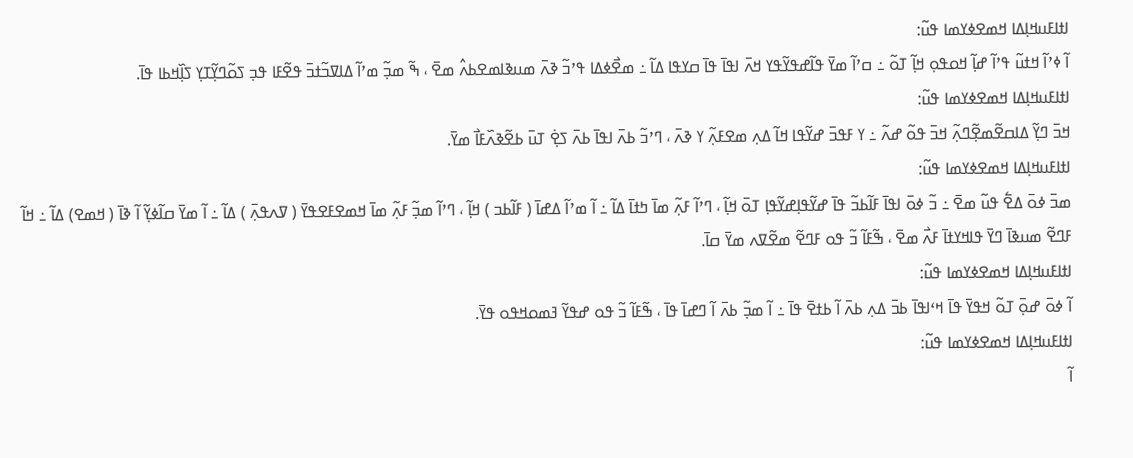ߊߙߊߓߎߞߊ߲ߡߊ ߞߘߐߦߌߘߊ ߟߎ߬:
ߊ߬ ߦߴߊ߬ ߞߙߎ߬ ߟߴߊ߬ ߝߊ߲߬ ߞߋߟߋ߲ ߞߊ߲߬ ߠߋ߬ ߸ ߛߴߊ߬ ߘߌ߫ ߟߊ߬ߝߟߌ߬ߟߌ ߞߍ߫ ߊߟߊ߫ ߟߊ߫ ߛߌߟߊ ߡߊ߬ ߸ ߘߐ߯ߦߡߊ ߟߴߏ߬ ߢߍ߫ ߘߎߢߊߘߐߕߍ߮ ߘߐ߫ ، ߒ߬ ߘߏ߲߬ ߘߴߊ߬ ߡߊߜߏ߬ߙߏ߫ ߟߐ߬ߓߊ ߟߏ߲ ߖߋ߬ߣߌ߲߬ߠߌ߲ ߖߊ߲߰ߞߕߊ ߟߊ߫.
ߊߙߊߓߎߞߊ߲ߡߊ ߞߘߐߦߌߘߊ ߟߎ߬:
ߞߏ߫ ߣߌ߲߬ ߡߊߛߐ߬ߘߐ߲߬ߣߍ߲߬ ߞߏ߫ ߟߋ߬ ߝߍ߬ ߸ ߌ ߓߟߏ߫ ߝߌ߬ߟߊ ߞߊ߬ ߡߍ߲ ߘߐߓߍ߲߬ ߌ ߢߍ߫ ، ߣߴߏ߬ ߕߍ߫ ߊߟߊ߫ ߕߍ߫ ߖߐ߲߭ ߠߎ߫ ߕߐ߬ߢߍ߰ߓߊ߯ ߘߌ߫.
ߊߙߊߓߎߞߊ߲ߡߊ ߞߘߐߦߌߘߊ ߟߎ߬:
ߘߏ߫ ߦߋ߫ ߡߐ߱ ߟߎ߬ ߘߐ߫ ߸ ߏ߬ ߦߋ߫ ߊߟߊ߫ ߓߊ߬ߕߏ߬ ߟߊ߫ ߝߌ߬ߟߊ߲ߝߌ߬ߟߊ߲ ߠߋ߫ ߞߊ߲߬ ، ߣߴߊ߬ ߓߍ߲߬ ߘߊ߫ ߤߙߊ߫ ߡߊ߬ ߸ ߊ߬ ߘߴߊ߬ ߡߝߊ߫ ( ߓߊ߬ߕߏ ) ߞߊ߲߬ ، ߣߴߊ߬ ߘߏ߲߬ ߓߍ߲߬ ߘߊ߫ ߞߘߐߓߐߟߌ߫ ( ߜߍߟߍ߲߫ ) ߡߊ߬ ߸ ߊ߬ ߘߌ߫ ߛߊ߬ߦߌ߲߬ ߊ߬ ߢߊ߫ ( ߞߘߐ) ߡߊ߬ ߸ ߞߊ߬ ߓߣߐ߬ ߘߎߢߊ߫ ߣߌ߫ ߟߊߞߌߙߊ߫ ߓߍ߯ ߘߐ߫ ، ߒ߬ߓߊ߬ ߏ߬ ߟߋ ߓߣߐ߬ ߘߐ߬ߜߍ ߘߌ߫ ߛߊ߫.
ߊߙߊߓߎߞߊ߲ߡߊ ߞߘߐߦߌߘߊ ߟߎ߬:
ߊ߬ ߦߋ߫ ߝߋ߲߫ ߠߋ߬ ߞߟߌ߫ ߟߊ߫ ߞߵߊߟߊ߫ ߕߏ߫ ߡߍ߲ ߕߍ߫ ߊ߬ ߕߙߐ߫ ߟߊ߫ ߸ ߊ߬ ߘߏ߲߬ ߕߍ߫ ߊ߬ ߣߝߊ߫ ߟߊ߫ ، ߒ߬ߓߊ߬ ߏ߬ ߟߋ ߝߟߌ߬ ߔߘߋߞߟߋ ߟߌ߫.
ߊߙߊߓߎߞߊ߲ߡߊ ߞߘߐߦߌߘߊ ߟߎ߬:
ߊ߬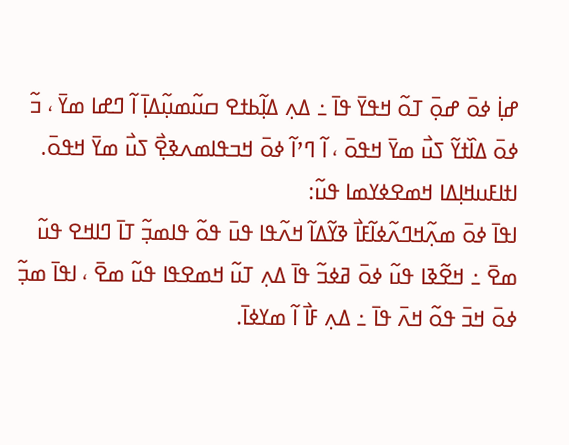ߝߊ߲߭ ߦߋ߫ ߝߋ߲߫ ߠߋ߬ ߞߟߌ߫ ߟߊ߫ ߸ ߡߍ߲ ߡߊ߲߬ߕߙߐ ߛߎ߬ߘߎ߲߬ߡߊ߲߫ ߊ߬ ߣߝߊ ߘߌ߫ ، ߏ߬ ߦߋ߫ ߡߊ߰ߙߌ߬ ߖߎ߯ ߘߌ߫ ߞߟߋ߫ ، ߊ߬ ߣߴߊ߬ ߦߋ߫ ߞߏߟߊߘߍߢߐ߲߯ ߖߎ߯ ߘߌ߫ ߞߟߋ߫.
ߊߙߊߓߎߞߊ߲ߡߊ ߞߘߐߦߌߘߊ ߟߎ߬:
ߊߟߊ߫ ߦߋ߫ ߘߍ߲߬ߞߣߍ߬ߦߊ߬ߓߊ߯ ߢߌ߬ߡߊ߬ ߞߍ߬ߟߊ ߟߎ߫ ߟߋ߬ ߟߊߘߏ߲߬ ߠߊ߫ ߣߊߞߐ ߟߎ߬ ߘߐ߫ ߸ ߞߐ߬ߢߊ ߟߎ߬ ߦߋ߫ ߥߦߏ߬ ߟߊ߫ ߡߍ߲ ߠߎ߬ ߞߘߐߟߊ ߟߎ߬ ߘߐ߫ ، ߊߟߊ߫ ߘߏ߲߬ ߦߋ߫ ߞߏ߫ ߟߋ߬ ߞߍ߫ ߟߊ߫ ߸ ߡߍ߲ ߓߊ߯ ߊ߬ ߘߌߦߊ߫.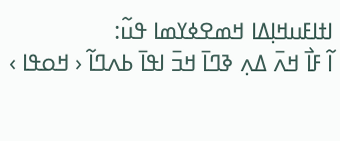ߊߙߊߓߎߞߊ߲ߡߊ ߞߘߐߦߌߘߊ ߟߎ߬:
ߊ߬ ߓߊ߯ ߞߍ߫ ߡߍ߲ ߢߣߊ߫ ߞߏ߫ ߊߟߊ߫ ߕߍߣߊ߬ ‹ ߞߋߟߊ ›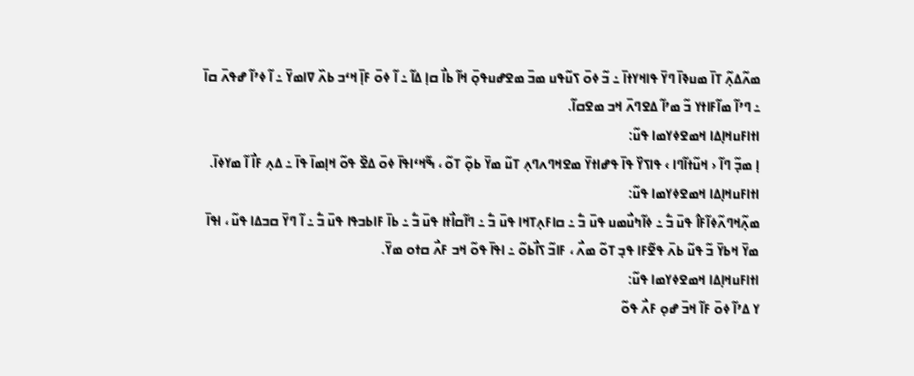ߘߍ߬ߡߍ߲߬ ߠߊ߫ ߘߎߢߊ߫ ߣߌ߫ ߟߊߞߌߙߊ߫ ߸ ߏ߬ ߦߋ߫ ߖߎ߬ߟߎ ߘߏ߫ ߘߐߝߎߟߋ߲߫ ߞߊ߬ ߕߊ߯ ߛߊ߲ ߡߊ߬ ߸ ߊ߬ ߦߋ߫ ߓߊ߲߫ ߞߵߏ ߕߍ߰ ߜߊߘߌ߫ ߸ ߊ߬ ߦߴߊ߬ ߝߟߍ߫ ߛߊ߫ ߸ ߣߴߊ߬ ߘߊ߬ߓߊߙߌ ߏ߬ ߘߴߊ߬ ߡߐߣߍ߫ ߞߏ ߘߐߛߊ߬.
ߊߙߊߓߎߞߊ߲ߡߊ ߞߘߐߦߌߘߊ ߟߎ߬:
ߊ߲ ߘߏ߲߬ ߣߊ߬ ‹ ߞߎ߬ߙߊ߬ߣߊ › ߟߊߖߌ߰ ߟߊ߫ ߟߝߊߙߌ߫ ߘߐߞߣߍߣߍ߲ ߠߎ߬ ߘߌ߫ ߕߋ߲߬ ߠߋ߬ ، ߒ߬ߞߵߊߟߊ߫ ߦߋ߫ ߡߐ߰ ߟߋ߬ ߞߊ߲ߘߊ߫ ߟߊ߫ ߸ ߡߍ߲ ߓߊ߯ ߊ߬ ߘߌߦߊ߫.
ߊߙߊߓߎߞߊ߲ߡߊ ߞߘߐߦߌߘߊ ߟߎ߬:
ߘߍ߲߬ߞߣߍ߬ߦߊ߬ߓߊ߮ ߟߎ߫ ߏ߱ ߸ ߦߊ߬ߤߎ߯ߘߎ ߟߎ߫ ߏ߱ ߸ ߛߊߓߍ߲ߠߞߊ ߟߎ߫ ߏ߱ ߸ ߣߊ߬ߛߊ߯ߙߊ ߟߎ߫ ߏ߱ ߸ ߕߊ߫ ߓߊߕߏߟߊ ߟߎ߫ ߏ߱ ߸ ߊ߬ ߣߌ߫ ߛߏߡߊ ߟߎ߬ ، ߊߟߊ߫ ߘߌ߫ ߞߕߌ߫ ߏ߬ ߟߎ߬ ߕߍ߫ ߟߐ߬ߓߊ ߟߏ߲ ߠߋ߬ ߘߍ߯ ، ߓߊߏ߬ ߖߊ߯ߕߋ߬ ߸ ߊߟߊ߫ ߟߋ߬ ߞߏ ߓߍ߯ ߛߙߋ ߘߌ߫.
ߊߙߊߓߎߞߊ߲ߡߊ ߞߘߐߦߌߘߊ ߟߎ߬:
ߌ ߡߴߊ߬ ߦߋ߫ ߓߊ߬ ߞߏ߫ ߝߋ߲ ߓߍ߯ ߟߋ߬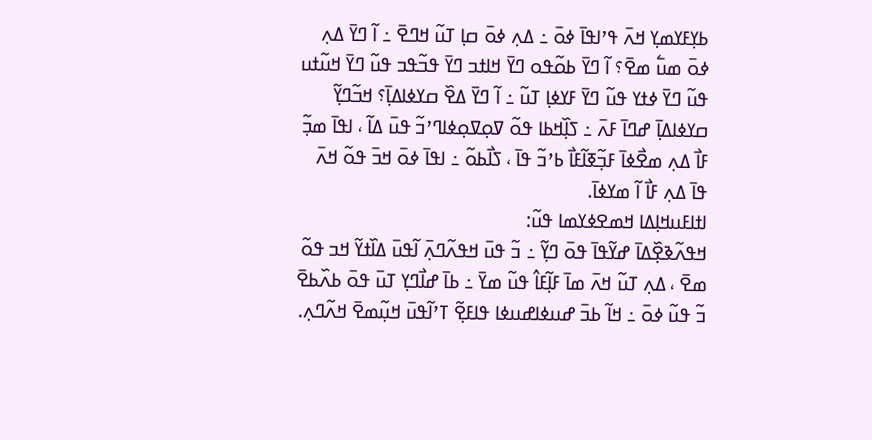ߕߌ߲ߓߌߘߌ߲ ߞߍ߫ ߟߴߊߟߊ߫ ߦߋ߫ ߸ ߡߍ߲ ߦߋ߫ ߛߊ߲ ߠߎ߬ ߞߣߐ߫ ߸ ߊ߬ ߣߌ߫ ߡߍ߲ ߦߋ߫ ߘߎ߱ ߘߐ߫؟ ߊ߬ ߣߌ߫ ߕߋ߬ߟߋ ߣߌ߫ ߞߊߙߏ ߣߌ߫ ߟߏ߬ߟߏ ߟߎ߬ ߣߌ߫ ߞߎ߬ߙߎ ߟߎ߬ ߣߌ߫ ߦߙߌ ߟߎ߬ ߣߌ߫ ߓߌߦߊ߲ ߠߎ߬ ߸ ߊ߬ ߣߌ߫ ߡߐ߰ ߛߌߦߊߡߊ߲߫؟ ߞߏ߬ߣߌ߲߬ ߛߌߦߊߡߊ߲߫ ߝߣߊ߫ ߓߍ߫ ߸ ߖߊ߲߰ߞߕߊ ߟߋ߬ ߜߋ߲ߜߋ߲ߦߊߣߴߏ߬ ߟߎ߫ ߡߊ߬ ، ߊߟߊ߫ ߘߏ߲߬ ߓߊ߯ ߡߍ߲ ߘߐ߯ߦߊ߫ ߓߏ߲߬ߧߊ߬ߓߊ߯ ߕߴߏ߬ ߟߊ߫ ، ߖߊ߯ߕߋ߬ ߸ ߊߟߊ߫ ߦߋ߫ ߞߏ߫ ߟߋ߬ ߞߍ߫ ߟߊ߫ ߡߍ߲ ߓߊ߯ ߊ߬ ߘߌߦߊ߫.
ߊߙߊߓߎߞߊ߲ߡߊ ߞߘߐߦߌߘߊ ߟߎ߬:
ߞߟߍ߬ߢߐ߲߰ߡߊ߫ ߝߌ߬ߟߊ߫ ߟߋ߫ ߣߌ߲߬ ߸ ߏ߬ ߟߎ߫ ߞߟߍ߬ߣߍ߲߫ ߊ߬ߟߎ߫ ߡߊ߰ߙߌ߬ ߞߏ ߟߋ߬ ߘߐ߫ ، ߡߍ߲ ߠߎ߬ ߞߍ߫ ߘߊ߫ ߓߊ߲߬ߓߊ߮ ߟߎ߬ ߘߌ߫ ߸ ߕߊ߫ ߝߊ߯ߣߌ߲ ߠߎ߫ ߟߋ߫ ߕߍ߰ߕߐ߫ ߏ߬ ߟߎ߬ ߦߋ߫ ߸ ߞߊ߬ ߕߏ߫ ߝߎߦߊߝߎߦߊ ߟߊߓߐ߲߬ ߠߴߊ߬ߟߎ߫ ߞߎ߲߬ߘߐ߫ ߞߍ߬ߣߍ߲.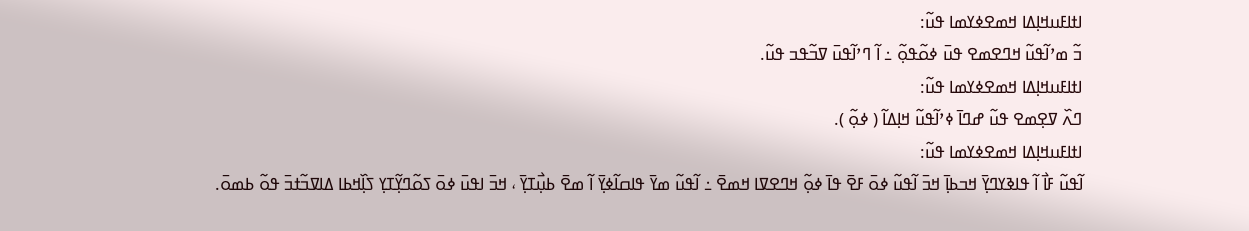ߊߙߊߓߎߞߊ߲ߡߊ ߞߘߐߦߌߘߊ ߟߎ߬:
ߏ߬ ߘߴߊ߬ߟߎ߬ ߞߣߐߘߐ ߟߎ߫ ߦߋ߬ߟߋ߲߬ ߸ ߊ߬ ߣߴߊ߬ߟߎ߫ ߜߏ߬ߟߏ ߟߎ߬.
ߊߙߊߓߎߞߊ߲ߡߊ ߞߘߐߦߌߘߊ ߟߎ߬:
ߣߍ߰ ߜߐ߲ߘߐ ߟߎ߬ ߝߣߊ߫ ߦߴߊ߬ߟߎ߬ ߞߊ߲ߡߊ߬ ( ߦߋ߲߬ ).
ߊߙߊߓߎߞߊ߲ߡߊ ߞߘߐߦߌߘߊ ߟߎ߬:
ߊ߬ߟߎ߬ ߓߊ߯ ߊ߬ ߟߊߢߌߣߌ߲߫ ߞߏߕߊ߲߫ ߞߏ߫ ߊ߬ߟߎ߬ ߦߋ߫ ߓߐ߫ ߟߊ߫ ߦߋ߲߬ ߞߣߐߜߊ ߞߘߐ߫ ߸ ߊ߬ߟߎ߬ ߘߌ߫ ߟߊߛߊ߬ߦߌ߲߫ ߊ߬ ߘߐ߫ ߕߎ߲߯ߠߌ߲߫ ، ߞߏ߫ ߊߟߎ߫ ߦߋ߫ ߖߋ߬ߣߌ߲߬ߠߌ߲ ߖߊ߲߰ߞߕߊ ߡߊߜߏ߬ߙߏ߫ ߟߋ߬ ߕߘߋ߫.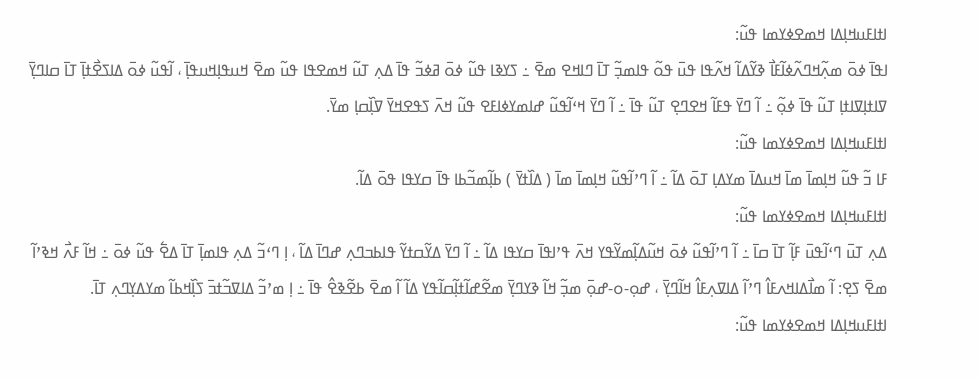ߊߙߊߓߎߞߊ߲ߡߊ ߞߘߐߦߌߘߊ ߟߎ߬:
ߊߟߊ߫ ߦߋ߫ ߘߍ߲߬ߞߣߍ߬ߦߊ߬ߓߊ߯ ߢߌ߬ߡߊ߬ ߞߍ߬ߟߊ ߟߎ߫ ߟߋ߬ ߟߊߘߏ߲߬ ߠߊ߫ ߣߊߞߐ ߘߐ߫ ߸ ߖߌߢߊ ߟߎ߬ ߦߋ߫ ߥߦߏ߬ ߟߊ߫ ߡߍ߲ ߠߎ߬ ߞߘߐߟߊ ߟߎ߬ ߘߐ߫ ߞߎߟߊ߲ߞߎߟߊ߲߫ ، ߊ߬ߟߎ߬ ߦߋ߫ ߡߊߖߐ߯ߙߊ߲߫ ߠߊ߫ ߛߊߣߌ߲߫ ߜߊߙߊ߲ߜߊߙߊ߲ ߠߎ߬ ߟߊ߫ ߦߋ߲߬ ߸ ߊ߬ ߣߌ߫ ߟߓߊ߬ ߞߐߣߐ߲ ߠߎ߬ ߟߊ߫ ߸ ߊ߬ ߣߌ߫ ߞߵߊ߬ߟߎ߬ ߝߊߘߌߦߊߓߐ ߟߎ߬ ߞߍ߫ ߖߟߐߞߌ߫ ߜߊ߲߰ߛߊ߲ ߘߌ߫.
ߊߙߊߓߎߞߊ߲ߡߊ ߞߘߐߦߌߘߊ ߟߎ߬:
ߓߊ ߏ߬ ߟߎ߬ ߞߊ߲ߘߊ߫ ߘߊ߫ ߞߎߡߊ߫ ߘߌߡߊ߲ ߠߋ߫ ߡߊ߬ ߸ ߊ߬ ߣߴߊ߬ߟߎ߬ ߞߊ߲ߘߊ߫ ߘߊ߫ ( ߡߊ߰ߙߌ߫ ) ߕߊ߲߬ߘߏ߬ߕߊ ߟߊ߫ ߛߌߟߊ ߟߋ߫ ߡߊ߬.
ߊߙߊߓߎߞߊ߲ߡߊ ߞߘߐߦߌߘߊ ߟߎ߬:
ߡߍ߲ ߠߎ߫ ߣߵߊ߬ߟߎ߫ ߓߊ߲߬ ߠߊ߫ ߛߊ߫ ߸ ߊ߬ ߣߴߊ߬ߟߎ߬ ߦߋ߫ ߞߎ߬ߡߊ߲߬ߘߌ߬ߟߌ ߞߍ߫ ߟߴߊߟߊ߫ ߛߌߟߊ ߡߊ߬ ߸ ߊ߬ ߣߌ߫ ߡߌ߬ߛߙߌ߬ ߟߊߕߏߣߍ߲ ߝߣߊ߫ ߡߊ߬ ، ߊ߲ ߣߵߏ߬ ߡߍ߲ ߟߊߘߊ߲߫ ߠߊ߫ ߡߐ߱ ߟߎ߬ ߦߋ߫ ߸ ߞߊ߬ ߓߍ߯ ߞߢߴߊ߬ ߘߐ߫ ߖߐ߲: ߊ߬ ߘߊ߯ߡߊߞߍߓߊ߮ ߣߴߊ߬ ߡߊߜߍ߲ߓߊ߮ ߞߊ߬ߣߌ߲߫ ، ߝߋ߲-ߋ-ߝߋ߲߫ ߘߏ߲߬ ߞߊ߬ ߢߌߣߌ߲߫ ߘߐ߬ߝߊ߬ߙߊ߲߬ߛߊ߬ߟߌ ߡߊ߬ ߊ߬ ߘߐ߫ ߕߐ߬ߢߐ߮ ߟߊ߫ ߸ ߊ߲ ߘߴߏ߬ ߡߊߜߏ߬ߙߏ߫ ߖߊ߲߰ߞߕߊ߬ ߘߌߡߌ߲ߣߍ߲ ߠߊ߫.
ߊߙߊߓߎߞߊ߲ߡߊ ߞߘߐߦߌߘߊ ߟߎ߬: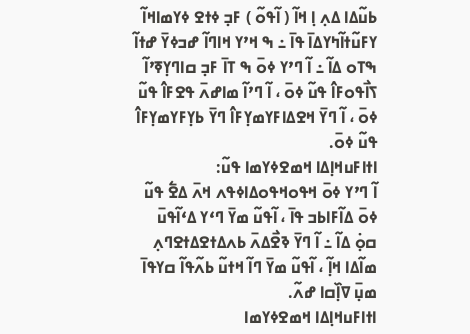ߕߎ߬ߡߊ ߡߍ߲ ߊ߲ ߞߊ߬ ( ߊ߬ߟߋ߬ ) ߓߏ߲ ߦߙߐ ߦߌߘߊߞߊ߬ ߌߓߎ߬ߙߊ߬ߤߌߡߊ߫ ߟߊ߫ ߸ ߒ ߞߴߌ ߞߊߣߊ߬ ߝߏߦߌ߫ ߝߙߊ߬ ߒߠߋ ߡߊ߬ ߸ ߊ߬ ߣߴߌ ߦߋ߫ ߒ ߠߊ߫ ߓߏ߲ ߛߊߣߌ߲ߧߴߊ߬ ߖߊ߯ߟߋߓߊ߮ ߟߎ߬ ߦߋ߫ ، ߊ߬ ߣߴߊ߬ ߘߊߝߍ߫ ߟߐߓߊ߮ ߟߎ߬ ߦߋ߫ ، ߊ߬ ߣߌ߫ ߞߐߡߊߓߌߘߌ߲ߓߊ߮ ߣߌ߫ ߕߌ߲ߓߌߘߌ߲ߓߊ߮ ߟߎ߬ ߦߋ߫.
ߊߙߊߓߎߞߊ߲ߡߊ ߞߘߐߦߌߘߊ ߟߎ߬:
ߊ߬ ߣߴߌ ߦߋ߫ ߞߟߋߞߟߋߡߊߦߟߍ ߞߍ߫ ߡߐ߱ ߟߎ߬ ߦߋ߫ ߡߊ߬ߓߊߕߏ ߟߊ߫ ، ߊ߬ߟߎ߬ ߘߌ߫ ߣߵߌ ߡߵߊ߬ߟߎ߫ ߛߋ߲߭ ߡߊ߬ ߸ ߊ߬ ߣߌ߫ ߢߐ߯ߡߍ߫ ߕߍߡߙߐߡߙߐߣߍ߲ ߘߊ߬ߡߊ ߞߊ߲߬ ، ߊ߬ߟߎ߬ ߘߌ߫ ߣߊ߬ ߞߙߎ߬ ߕߍ߬ߟߊ߬ ߛߌߟߊ߫ ߘߎ߲߫ ߜߊ߲߰ߛߊ ߝߍ߬.
ߊߙߊߓߎߞߊ߲ߡߊ ߞߘߐߦߌߘߊ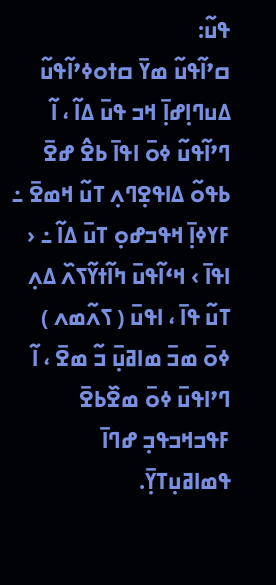ߟߎ߬:
ߛߴߊ߬ߟߎ߬ ߘߌ߫ ߛߙߋߦߴߊ߬ߟߎ߬ ߡߎߣߊ߲ߝߊ߲߫ ߞߏ ߟߎ߫ ߡߊ߬ ، ߊ߬ ߣߴߊ߬ߟߎ߬ ߦߋ߫ ߊߟߊ߫ ߕߐ߮ ߝߐ߫ ߕߟߋ߬ ߡߊߟߐ߲ߣߍ߲ ߠߎ߬ ߞߘߐ߫ ߸ ߓߌߦߊ߲߫ ߞߟߏߝߋ߲ ߠߎ߫ ߡߊ߬ ߸ ‹ ߊߟߊ߫ › ߞߵߊ߬ߟߎ߫ ߤߊ߬ߙߌ߬ߖߍ߰ ߡߍ߲ ߠߎ߬ ߟߊ߫ ، ߊߟߎ߫ ( ߖߍ߬ߘߍ ) ߦߋ߫ ߘߏ߫ ߘߊߥߎ߲߫ ߏ߬ ߘߐ߫ ، ߊ߬ ߣߴߊߟߎ߫ ߦߋ߫ ߘߐ߰ߕߐ߫ ߓߟߏߞߏߟߏ߲ ߝߣߊ߫ ߟߘߊߥߎ߲ߠߌ߲߫.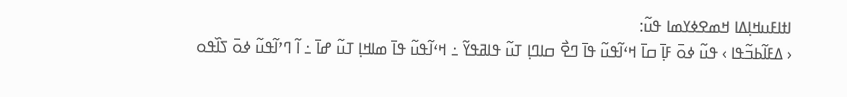ߊߙߊߓߎߞߊ߲ߡߊ ߞߘߐߦߌߘߊ ߟߎ߬:
‹ ߡߓߊ߬ߕߏ߬ߟߊ › ߟߎ߬ ߦߋ߫ ߓߊ߲߫ ߛߊ߫ ߞߵߊ߬ߟߎ߬ ߟߊ߫ ߣߐ߯ ߛߊߣߊ߲ ߠߎ߬ ߟߊߥߟߌ߬ ߸ ߞߵߊ߬ߟߎ߬ ߟߊ߫ ߘߊߞߊ߲ ߠߎ߬ ߝߊ߫ ߸ ߊ߬ ߣߴߊ߬ߟߎ߬ ߦߋ߫ ߖߊ߰ߟߋ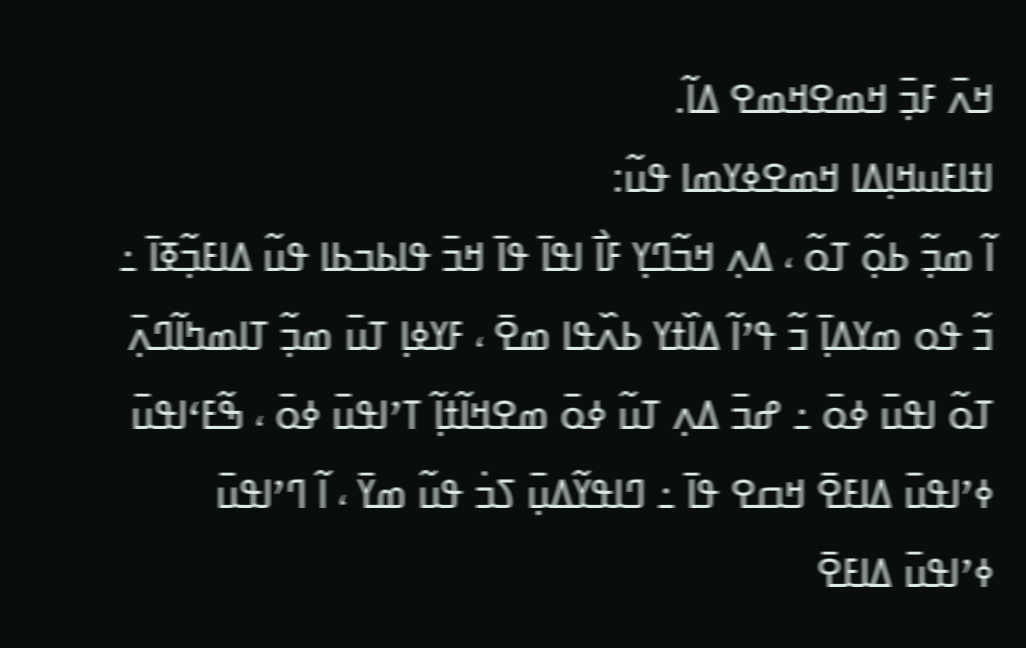ߞߍ߫ ߓߏ߲߫ ߞߘߐߞߘߐ ߡߊ߬.
ߊߙߊߓߎߞߊ߲ߡߊ ߞߘߐߦߌߘߊ ߟߎ߬:
ߊ߬ ߘߏ߲߬ ߕߋ߲߬ ߠߋ߬ ، ߡߍ߲ ߞߏ߬ߣߌ߲ ߓߊ߯ ߊߟߊ߫ ߟߊ߫ ߞߏ߫ ߟߊߕߏߕߊ ߟߎ߬ ߡߊߓߏ߲߬ߧߊ߫ ߸ ߏ߬ ߟߋ ߘߌߡߊ߲߫ ߏ߬ ߟߴߊ߬ ߡߊ߰ߙߌ ߕߍ߰ߟߊ ߘߐ߫ ، ߓߌߦߊ߲ ߠߎ߫ ߘߏ߲߬ ߠߊߘߤߊ߬ߣߍ߲߫ ߠߋ߬ ߊߟߎ߫ ߦߋ߫ ߸ ߝߏ߫ ߡߍ߲ ߠߎ߬ ߦߋ߫ ߘߐߞߊ߬ߙߊ߲߬ ߠߴߊߟߎ߫ ߦߋ߫ ، ߒ߬ߓߵߊߟߎ߫ ߦߴߊߟߎ߫ ߡߊߓߐ߫ ߞߛߐ ߟߊ߫ ߸ ߣߊߟߌ߬ߡߎ߲߫ ߖߏ߭ ߟߎ߬ ߘߌ߫ ، ߊ߬ ߣߴߊߟߎ߫ ߦߴߊߟߎ߫ ߡߊߓߐ߫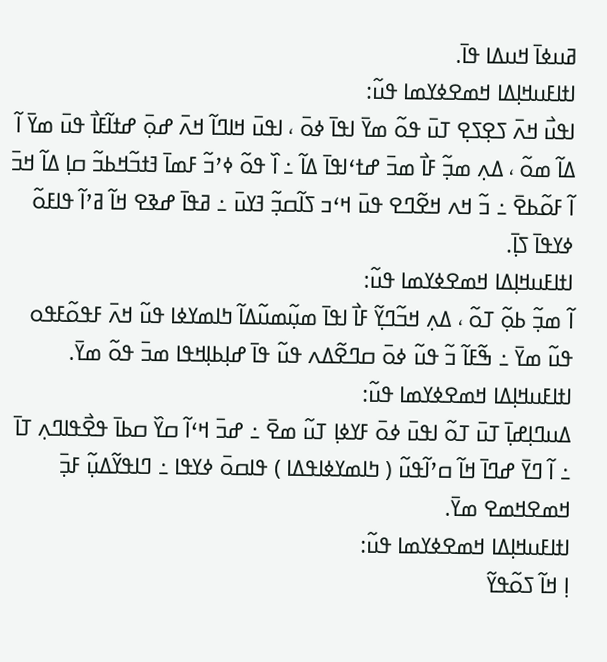ߥߎߦߊ߫ ߞߎߡߊ ߟߊ߫.
ߊߙߊߓߎߞߊ߲ߡߊ ߞߘߐߦߌߘߊ ߟߎ߬:
ߊߟߎ߯ ߞߍ߫ ߖߐ߲ߖߐ߲ ߠߎ߫ ߟߋ߬ ߘߌ߫ ߊߟߊ߫ ߦߋ߫ ، ߊߟߎ߫ ߞߊߣߊ߬ ߞߍ߫ ߝߋ߲߫ ߝߙߊ߬ߓߊ߯ ߟߎ߫ ߘߌ߫ ߊ߬ ߡߊ߬ ߘߋ߬ ، ߡߍ߲ ߘߏ߲߬ ߓߊ߯ ߘߏ߫ ߝߙߵߊߟߊ߫ ߡߊ߬ ߸ ߊ߰ ߟߋ߬ ߦߴߏ߬ ߓߘߊ߫ ߔߙߏ߬ߞߕߏ߬ ߛߊ߲ ߡߊ߬ ߞߏ߫ ߊ߬ ߓߋ߬ߕߐ߫ ߸ ߏ߬ ߞߍ ߞߐ߬ߣߐ ߟߎ߫ ߞߵߏ ߖߊ߬ߛߏ߲߬ ߔߌߎ߫ ߸ ߥߟߊ߫ ߝߢߐ ߞߊ߬ ߥߴߊ߬ ߟߊߓߋ߬ ߦߌߟߊ߫ ߖߊ߲߫.
ߊߙߊߓߎߞߊ߲ߡߊ ߞߘߐߦߌߘߊ ߟߎ߬:
ߊ߬ ߘߏ߲߬ ߕߋ߲߬ ߠߋ߬ ، ߡߍ߲ ߞߏ߬ߣߌ߲߬ ߓߊ߯ ߊߟߊ߫ ߘߎ߲߬ߘߎ߬ߡߊ߬ ߤߊߘߌߦߊ ߟߎ߬ ߞߍ߫ ߓߟߋ߬ߓߟߋ ߟߎ߬ ߘߌ߫ ߸ ߒ߬ߓߊ߬ ߏ߬ ߟߎ߬ ߦߋ߫ ߛߣߐ߬ߡߍ ߟߎ߬ ߟߊ߫ ߝߊ߲ߕߊ߲ߞߟߊ ߘߏ߫ ߟߋ߬ ߘߌ߫.
ߊߙߊߓߎߞߊ߲ߡߊ ߞߘߐߦߌߘߊ ߟߎ߬:
ߡߎߣߊ߲ߝߊ߲߫ ߠߎ߫ ߠߋ߬ ߊߟߎ߫ ߦߋ߫ ߓߌߦߊ߲ ߠߎ߬ ߘߐ߫ ߸ ߝߏ߫ ߞߵߊ߬ ߛߌ߰ ߛߕߊ߫ ߟߐ߯ߟߊߣߍ߲ ߠߊ߫ ߸ ߊ߬ ߣߌ߫ ߝߣߊ߫ ߞߊ߬ ߛߴߊ߬ߟߎ߬ ( ߤߊߘߌߦߊߟߡߊ ) ߟߊߛߋ߫ ߦߌߟߊ ߸ ߣߊߟߌ߬ߡߎ߲߬ ߓߏ߲߫ ߞߘߐߞߘߐ ߘߌ߫.
ߊߙߊߓߎߞߊ߲ߡߊ ߞߘߐߦߌߘߊ ߟߎ߬:
ߊ߲ ߞߊ߬ ߖߋ߬ߟߌ߬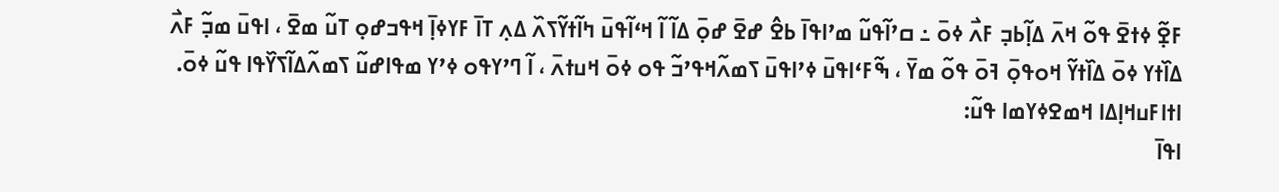ߓߐ߲߬ ߦߙߐ߫ ߟߋ߬ ߞߍ߫ ߡߊ߲߬ߕߏ߲ ߓߍ߯ ߦߋ߫ ߸ ߛߴߊ߬ߟߎ߬ ߘߴߊߟߊ߫ ߕߐ߮ ߝߐ߫ ߝߋ߲߫ ߡߊ߬ ߊ߬ ߞߵߊ߬ߟߎ߫ ߤߊ߬ߙߌ߬ߖߍ߰ ߡߍ߲ ߠߊ߫ ߓߌߦߊ߲߫ ߞߟߏߝߋ߲ ߠߎ߬ ߘߐ߫ ، ߊߟߎ߫ ߘߏ߲߬ ߓߍ߯ ߡߊ߰ߙߌ ߦߋ߫ ߡߊ߰ߙߌ߬ ߞߋߟߋ߲߫ ߔߋ߫ ߟߋ߬ ߘߌ߫ ، ߒ߬ߓߵߊߟߎ߫ ߦߴߊߟߎ߫ ߖߘߍ߬ߞߟߴߏ߬ ߟߋ ߦߋ߫ ߞߎߙߍ߫ ، ߊ߬ ߣߴߌߟߋ ߦߴߌ ߘߟߊߝߎ߬ ߖߘߍ߬ߡߊ߬ߖߌ߰ߟߊ ߟߎ߬ ߦߋ߫.
ߊߙߊߓߎߞߊ߲ߡߊ ߞߘߐߦߌߘߊ ߟߎ߬:
ߊߟߊ߫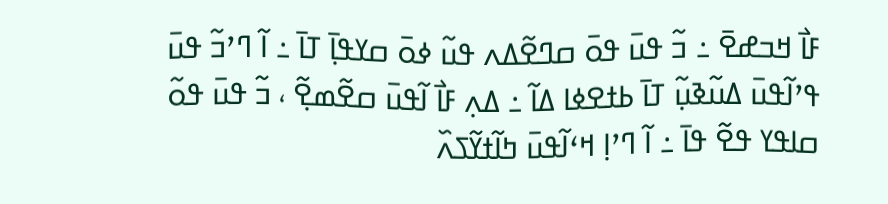ߓߊ߯ ߞߏߝߐ߫ ߸ ߏ߬ ߟߎ߫ ߟߋ߫ ߛߣߐ߬ߡߍ ߟߎ߬ ߦߋ߫ ߛߌߟߊ߲߫ ߠߊ߫ ߸ ߊ߬ ߣߴߏ߬ ߟߎ߫ ߟߴߊ߬ߟߎ߫ ߡߎ߬ߢߎ߲߬ ߠߊ߫ ߕߙߐߦߊ ߡߊ߬ ߸ ߡߍ߲ ߓߊ߯ ߊ߬ߟߎ߫ ߛߐ߬ߘߐ߲߬ ، ߏ߬ ߟߎ߫ ߟߋ߬ ߛߊߟߌ ߟߐ߬ ߟߊ߫ ߸ ߊ߬ ߣߴߊ߲ ߞߵߊ߬ߟߎ߫ ߤߊ߬ߙߌ߬ߖߍ߰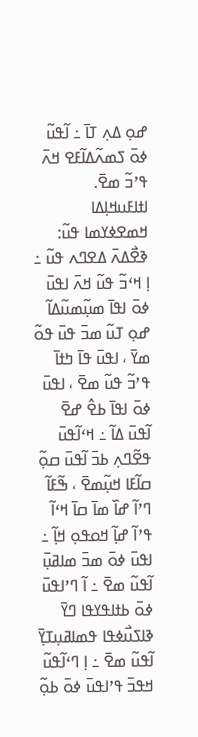ߝߋ߲ ߡߍ߲ ߠߊ߫ ߸ ߊ߬ߟߎ߬ ߦߋ߫ ߖߘߍ߬ߡߊ߬ߓߐ ߞߍ߫ ߟߴߏ߬ ߘߐ߫.
ߊߙߊߓߎߞߊ߲ߡߊ ߞߘߐߦߌߘߊ ߟߎ߬:
ߢߐ߯ߡߍ߫ ߡߐߣߍ ߟߎ߬ ߸ ߊ߲ ߞߵߏ߬ ߟߎ߬ ߞߍ߫ ߊߟߎ߫ ߦߋ߫ ߊߟߊ߫ ߘߎ߲߬ߘߎ߬ߡߊ߬ ߝߋ߲ ߠߎ߬ ߘߏ߫ ߟߎ߫ ߟߋ߬ ߘߌ߫ ، ߊߟߎ߫ ߟߊ߫ ߤߙߊ߫ ߟߴߏ߬ ߟߎ߬ ߘߐ߫ ، ߊߟߎ߫ ߦߋ߫ ߊߟߊ߫ ߕߐ߮ ߝߐ߫ ߊ߬ߟߎ߫ ߡߊ߬ ߸ ߞߵߊ߬ߟߎ߫ ߟߐ߬ߣߍ߲ ߕߏ߫ ߊ߬ߟߎ߫ ߛߋ߲߬ ߛߊ߬ߓߊ ߞߎ߲߬ߘߐ߫ ، ߒ߬ߓߊ߬ ߣߴߊ߬ ߝߊ߰ ߘߊ߫ ߛߊ߫ ߞߵߊ߬ ߟߴߊ߬ ߝߊ߲߬ ߞߋߟߋ߲ ߞߊ߲߬ ߸ ߊߟߎ߫ ߦߋ߫ ߘߏ߫ ߘߊߥߎ߲߫ ߊ߬ߟߎ߬ ߘߐ߫ ߸ ߊ߬ ߣߴߊߟߎ߫ ߦߋ߫ ߕߙߊߟߌߟߊ ߣߌ߫ ߢߊߖߎ߯ߦߟߊ ߟߘߊߥߎ߲ߠߌ߲߫ ߊ߬ߟߎ߬ ߘߐ߫ ߸ ߊ߲ ߣߵߊ߬ߟߎ߬ ߞߟߏ߫ ߟߴߊߟߎ߫ ߦߋ߫ ߕߋ߲߬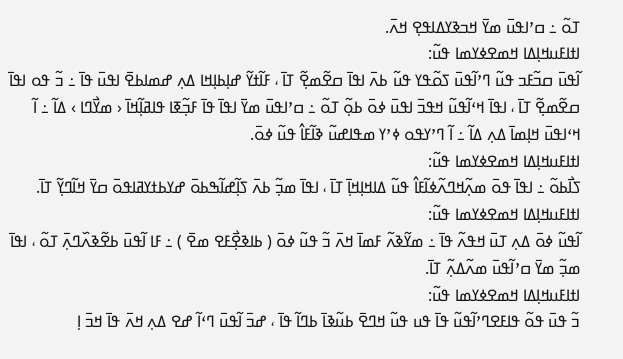ߠߋ߬ ߸ ߛߴߊߟߎ߫ ߘߌ߫ ߞߏߢߌߡߊߟߐ߲ ߞߍ߫.
ߊߙߊߓߎߞߊ߲ߡߊ ߞߘߐߦߌߘߊ ߟߎ߬:
ߊ߬ߟߎ߫ ߛߏ߬ߓߏ ߟߎ߬ ߣߴߊ߬ߟߎ߫ ߖߋ߬ߟߌ ߟߎ߬ ߕߍ߫ ߊߟߊ߫ ߛߐ߬ߘߐ߲߬ ߠߊ߫ ، ߓߊ߬ߙߌ߬ ߝߊ߲ߕߊ߲ߞߊ ߡߍ߲ ߝߘߊߕߐ߫ ߊߟߎ߫ ߟߊ߫ ߸ ߏ߬ ߟߋ ߊߟߊ߫ ߛߐ߬ߘߐ߲߬ ߠߊ߫ ، ߊߟߊ߫ ߞߵߊ߬ߟߎ߬ ߞߟߏ߫ ߊߟߎ߫ ߦߋ߫ ߕߋ߲߬ ߠߋ߬ ߸ ߛߴߊߟߎ߫ ߘߌ߫ ߊߟߊ߫ ߟߊ߫ ߓߏ߲߬ߧߊ ߟߊߥߊ߲߬ߞߊ߫ ‹ ߘߌ߯ߣߊ › ߡߊ߬ ߸ ߊ߬ ߞߵߊߟߎ߫ ߞߊ߲ߘߊ߫ ߡߍ߲ ߡߊ߬ ߸ ߊ߬ ߣߴߌߟߋ ߦߴߌ ߘߟߊߝߎ߬ ߢߊ߬ߓߊ߮ ߟߎ߬ ߦߋ߫.
ߊߙߊߓߎߞߊ߲ߡߊ ߞߘߐߦߌߘߊ ߟߎ߬:
ߖߊ߯ߕߋ߬ ߸ ߊߟߊ߫ ߟߋ߫ ߘߍ߲߬ߞߣߍ߬ߦߊ߬ߓߊ߮ ߟߎ߬ ߡߊߞߊ߲ߞߊ߲߫ ߠߊ߫ ، ߊߟߊ߫ ߘߏ߲߬ ߕߍ߫ ߖߊ߲߬ߝߊ߬ߒߕߋ߫ ߝߌߕߙߌߥߊߟߋ߫ ߛߌ߫ ߞߊ߬ߣߌ߲߬ ߠߊ߫.
ߊߙߊߓߎߞߊ߲ߡߊ ߞߘߐߦߌߘߊ ߟߎ߬:
ߊ߬ߟߎ߬ ߦߋ߫ ߡߍ߲ ߠߎ߫ ߞߟߍ߬ ߟߊ߫ ߸ ߘߌ߬ߢߍ߬ ߓߘߊ߫ ߞߍ߫ ߏ߬ ߟߎ߬ ߦߋ߫ ( ߕߊߢߐ߲߯ߓߐ ߘߐ߫ ) ߸ ߓߊ ߊ߬ߟߎ߫ ߕߐ߬ߢߍ߰ߣߍ߲߫ ߠߋ߬ ، ߊߟߊ߫ ߘߏ߲߬ ߘߌ߫ ߛߴߊ߬ߟߎ߫ ߘߍ߬ߡߍ߲߬ ߠߊ߫.
ߊߙߊߓߎߞߊ߲ߡߊ ߞߘߐߦߌߘߊ ߟߎ߬:
ߏ߬ ߟߎ߫ ߟߋ߬ ߟߊߓߐߣߴߊ߬ߟߎ߬ ߟߊ߫ ߟߎ ߟߎ߬ ߞߣߐ߫ ߕߎ߬ߢߊ߫ ߕߣߊ߬ ߟߊ߫ ، ߝߏ߫ ߊ߬ߟߎ߫ ߣߵߊ߬ ߝߐ ߡߍ߲ ߞߍ߫ ߟߊ߫ ߞߏ߫ ߊ߲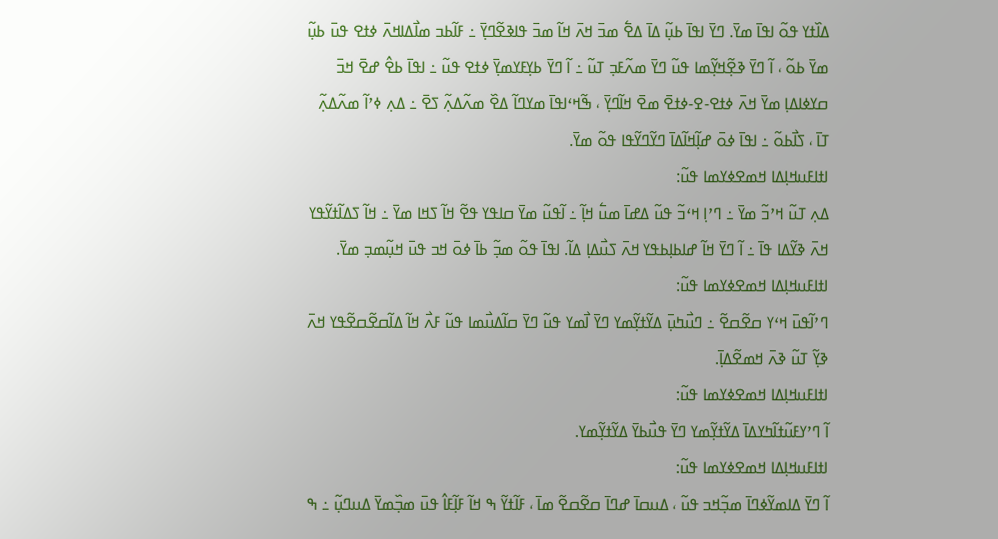ߡߊ߰ߙߌ ߟߋ߬ ߊߟߊ߫ ߘߌ߫. ߣߌ߫ ߊߟߊ߫ ߕߎ߲߬ ߡߊ߫ ߡߐ߱ ߘߏ߫ ߞߍ߫ ߞߊ߬ ߘߏ߫ ߟߊߢߐ߬ߣߌ߲߫ ߸ ߓߊ߬ߕߏ ߘߊ߯ߡߊߞߍ߫ ߦߙߐ ߟߎ߫ ߕߎ߲߬ ߘߌ߫ ߕߋ߬ ، ߊ߬ ߣߌ߫ ߢߐ߲߬ߞߌ߲߬ߘߊ ߟߎ߬ ߣߌ߫ ߘߍ߬ߓߏ߲ ߠߎ߬ ߸ ߊ߬ ߣߌ߫ ߕߌ߲ߓߌߘߌ߲߫ ߦߙߐ ߟߎ߬ ߸ ߊߟߊ߫ ߕߐ߮ ߝߐ߫ ߞߏ߫ ߛߌߦߊߡߊ߲ ߘߌ߫ ߞߍ߫ ߦߙߐ-ߐ-ߦߙߐ߫ ߘߐ߫ ߞߊ߬ߣߌ߲߫ ، ߒ߬ߞߵߊߟߊ߫ ߘߌߣߊ߬ ߡߐ߰ ߘߍ߬ߡߍ߲߬ ߖߐ߫ ߸ ߡߍ߲ ߦߴߊ߬ ߘߍ߬ߡߍ߲߬ ߠߊ߫ ، ߖߊ߯ߕߋ߬ ߸ ߊߟߊ߫ ߦߋ߫ ߝߊ߲߬ߞߊ߬ߡߊ߫ ߣߌ߬ߣߌ߬ߟߊ ߟߋ߬ ߘߌ߫.
ߊߙߊߓߎߞߊ߲ߡߊ ߞߘߐߦߌߘߊ ߟߎ߬:
ߡߍ߲ ߠߎ߬ ߞߴߏ߬ ߘߌ߫ ߸ ߣߴߊ߲ ߞߵߏ߬ ߟߎ߬ ߡߝߊ߫ ߘߎ߱ ߞߊ߲߬ ߸ ߊ߬ߟߎ߬ ߘߌ߫ ߛߊߟߌ ߟߐ߬ ߞߊ߬ ߖߞߊ ߘߌ߫ ߸ ߞߊ߬ ߖߡߊ߬ߙߌ߬ߟߌ ߞߍ߫ ߢߌ߬ߡߊ ߟߊ߫ ߸ ߊ߬ ߣߌ߫ ߞߊ߬ ߝߊߕߊ߲ߕߟߌ ߞߍ߫ ߖߎ߯ߡߊ߲ ߡߊ߬. ߊߟߊ߫ ߟߋ߬ ߘߏ߲߬ ߕߊ߫ ߦߋ߫ ߞߏ ߟߎ߫ ߞߎ߲߬ߘߏ߲ ߘߌ߫.
ߊߙߊߓߎߞߊ߲ߡߊ ߞߘߐߦߌߘߊ ߟߎ߬:
ߣߴߊ߬ߟߎ߫ ߞߵߌ ߛߐ߬ߛߐ߬ ߸ ߣߎ߯ߤߎ߲߫ ߡߌ߬ߙߌ߲߬ߘߌ ߣߌ߫ ߊ߯ߘߌ ߟߎ߬ ߣߌ߫ ߛߊ߬ߡߎ߯ߘߊ ߟߎ߬ ߓߍ߯ ߞߊ߬ ߡߊ߬ߛߐ߬ߛߐ߬ߟߌ ߞߍ߫ ߢߌ߲߬ ߠߎ߬ ߢߍ߫ ߞߘߐ߬ߡߊ߲߫.
ߊߙߊߓߎߞߊ߲ߡߊ ߞߘߐߦߌߘߊ ߟߎ߬:
ߊ߬ ߣߴߌߓߎ߬ߙߊ߬ߤߌߡߊ߫ ߡߌ߬ߙߌ߲߬ߘߌ ߣߌ߫ ߟߎ߯ߕߌ߫ ߡߌ߬ߙߌ߲߬ߘߌ.
ߊߙߊߓߎߞߊ߲ߡߊ ߞߘߐߦߌߘߊ ߟߎ߬:
ߊ߬ ߣߌ߫ ߡߊߘߌ߬ߦߣߊ߫ ߘߏ߲߬ߞߏ ߟߎ߬ ، ߡߎߛߊ߫ ߝߣߊ߫ ߛߐ߬ߛߐ߬ ߘߊ߫ ، ߓߊ߬ߙߌ߬ ߒ ߞߊ߬ ߓߊ߲߬ߓߊ߮ ߟߎ߫ ߘߏ߲߰ߘߌ߫ ߡߎߣߎ߲߬ ߸ ߒ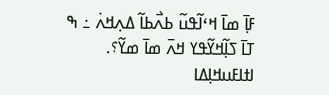ߓߊ߲߫ ߘߊ߫ ߞߵߊ߬ߟߎ߬ ߕߍ߯ߕߊ߬ ߡߍ߲ߞߍ߭ ߸ ߒ ߠߊ߫ ߖߊ߲߬ߞߌ߬ߟߌ ߞߍ߫ ߘߊ߫ ߘߌ߬؟.
ߊߙߊߓߎߞߊ߲ߡߊ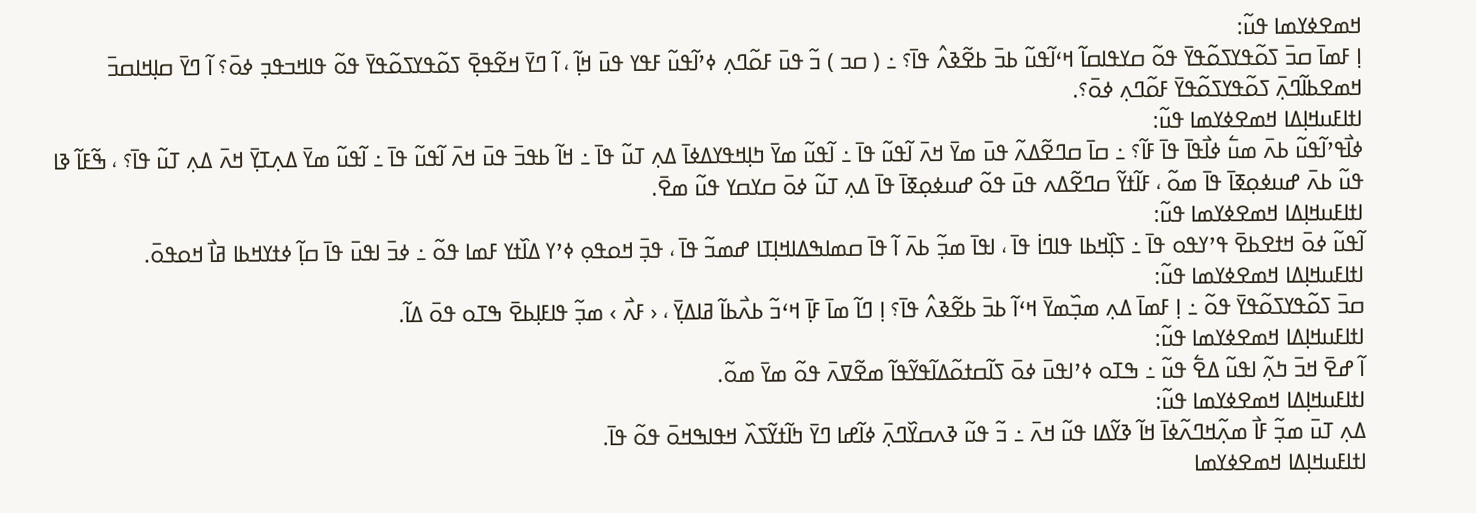ߞߘߐߦߌߘߊ ߟߎ߬:
ߊ߲ ߓߘߊ߫ ߛߏ߫ ߖߋ߬ߟߌߖߋ߬ߟߌ߫ ߟߋ߬ ߛߌߟߊߛߊ߬ ߞߵߊ߬ߟߎ߬ ߕߏ߫ ߕߐ߬ߢߍ߮ ߟߊ߫؟ ߸ ( ߛߏ ) ߏ߬ ߟߎ߫ ߓߋ߬ߣߍ߲ ߦߴߊ߬ߟߎ߬ ߓߟߌ ߟߎ߫ ߞߊ߲߬ ، ߊ߬ ߣߌ߫ ߞߐ߬ߟߐ߲߫ ߖߋ߬ߟߌߖߋ߬ߟߌ߫ ߟߋ߬ ߟߊߞߏߟߏ߲ ߦߋ߫؟ ߊ߬ ߣߌ߫ ߛߊ߲ߞߊߛߏ߫ ߞߘߐߕߊ߬ߣߍ߲߫ ߖߋ߬ߟߌߖߋ߬ߟߌ߫ ߓߋ߬ߣߍ߲ ߦߋ߫؟.
ߊߙߊߓߎߞߊ߲ߡߊ ߞߘߐߦߌߘߊ ߟߎ߬:
ߦߊ߯ߟߴߊ߬ߟߎ߬ ߕߍ߫ ߘߎ߱ ߦߊ߯ߟߊ߫ ߟߊ߫ ߓߊ߬؟ ߸ ߛߊ߫ ߛߣߐ߬ߡߍ߬ ߟߎ߫ ߘߌ߫ ߞߍ߫ ߊ߬ߟߎ߬ ߟߊ߫ ߸ ߊ߬ߟߎ߬ ߘߌ߫ ߤߊ߲ߞߟߌߡߦߊ߫ ߡߍ߲ ߠߎ߬ ߟߊ߫ ߸ ߞߊ߬ ߕߟߏ߫ ߟߎ߫ ߞߍ߫ ߊ߬ߟߎ߬ ߟߊ߫ ߸ ߊ߬ߟߎ߬ ߘߌ߫ ߡߍ߲ߠߌ߲߫ ߞߍ߫ ߡߍ߲ ߠߎ߬ ߟߊ߫؟ ، ߒ߬ߓߊ߬ ߢߊ ߟߎ߬ ߕߍ߫ ߝߎߦߋ߲ߧߊ߫ ߟߊ߫ ߘߋ߬ ، ߓߊ߬ߙߌ߬ ߛߣߐ߬ߡߍ ߟߎ߫ ߟߋ߬ ߝߎߦߋ߲ߧߊ߫ ߟߊ߫ ߡߍ߲ ߠߎ߬ ߦߋ߫ ߛߌߛߌ ߟߎ߬ ߘߐ߫.
ߊߙߊߓߎߞߊ߲ߡߊ ߞߘߐߦߌߘߊ ߟߎ߬:
ߊ߬ߟߎ߬ ߦߋ߫ ߞߙߐߕߐ߫ ߟߴߌߟߋ ߟߊ߫ ߸ ߖߊ߲߰ߞߕߊ ߟߊߣߊ߭ ߟߊ߫ ، ߊߟߊ߫ ߘߏ߲߬ ߕߍ߫ ߊ߬ ߟߊ߫ ߛߘߊߒߡߊߞߊ߲ߠߊ ߝߘߏ߬ ߟߊ߫ ، ߟߏ߲߫ ߞߋߟߋ߲ ߦߴߌ ߡߊ߰ߙߌ ߓߘߊ ߟߋ߬ ߸ ߦߏ߫ ߊߟߎ߫ ߟߊ߫ ߛߊ߲߬ ߦߙߌߞߕߊ ߥߊ߯ ߞߋߟߋ߫.
ߊߙߊߓߎߞߊ߲ߡߊ ߞߘߐߦߌߘߊ ߟߎ߬:
ߛߏ߫ ߖߋ߬ߟߌߖߋ߬ߟߌ߫ ߟߋ߬ ߸ ߊ߲ ߓߘߊ߫ ߡߍ߲ ߘߏ߲߰ߘߌ߫ ߞߵߊ߬ ߕߏ߫ ߕߐ߬ߢߍ߮ ߟߊ߫؟ ߊ߲ ߣߊ߬ ߘߊ߫ ߓߊ߲߫ ߞߵߏ߬ ߕߍ߯ߕߊ߬ ߥߊߡߌ߲߫ ، ‹ ߓߍ߯ › ߘߏ߲߬ ߟߊߓߊ߲ߕߐ߫ ߒߠߋ ߟߋ߫ ߡߊ߬.
ߊߙߊߓߎߞߊ߲ߡߊ ߞߘߐߦߌߘߊ ߟߎ߬:
ߊ߬ ߝߐ߫ ߞߏ߫ ߤߍ߲߬ ߊߟߎ߬ ߡߐ߱ ߟߎ߬ ߸ ߒߠߋ ߦߴߊߟߎ߫ ߦߋ߫ ߖߊ߬ߛߙߋ߬ߡߊ߬ߟߌ߬ߟߊ߬ ߘߐ߬ߜߍ߫ ߟߋ߬ ߘߌ߫ ߘߋ߬.
ߊߙߊߓߎߞߊ߲ߡߊ ߞߘߐߦߌߘߊ ߟߎ߬:
ߡߍ߲ ߠߎ߫ ߘߏ߲߬ ߓߊ߯ ߘߍ߲߬ߞߣߍ߬ߦߊ߫ ߞߊ߬ ߢߌ߬ߡߊ ߟߎ߬ ߞߍ߫ ߸ ߏ߬ ߟߎ߬ ߢߍߛߌ߰ߣߍ߲߫ ߦߊ߬ߝߊ ߣߌ߫ ߤߊ߬ߙߌ߬ߖߍ߰ ߞߟߊߒߞߋ߫ ߟߋ߬ ߟߊ߫.
ߊߙߊߓߎߞߊ߲ߡߊ ߞߘߐߦߌߘߊ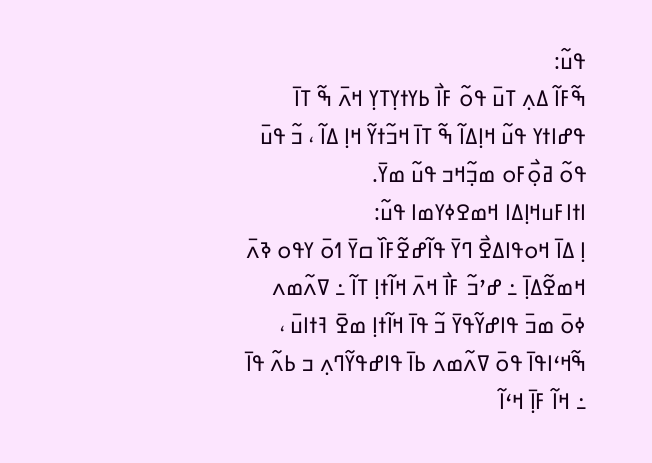ߟߎ߬:
ߒ߬ߓߊ߬ ߡߍ߲ ߠߎ߫ ߟߋ߬ ߓߊ߯ ߕߌߙߌ߲ߠߌ߲ ߞߍ߫ ߒ߬ ߠߊ߫ ߟߝߊߙߌ ߟߎ߬ ߞߊ߲ߡߊ߬ ߒ߬ ߠߊ߫ ߞߏ߬ߙߌ߬ ߞߊ߲ ߡߊ߬ ، ߏ߬ ߟߎ߫ ߟߋ߬ ߥߋ߲߯ߓߋ ߘߏ߲߬ߞߏ ߟߎ߬ ߘߌ߫.
ߊߙߊߓߎߞߊ߲ߡߊ ߞߘߐߦߌߘߊ ߟߎ߬:
ߊ߲ ߡߊ߫ ߞߋߟߊߡߐ߯ ߣߌ߫ ߟߊ߬ߝߐ߬ߓߊ߰ ߛߌ߫ ߗߋ߫ ߌߟߋ ߢߍ߫ ߞߘߐ߬ߡߊ߲߫ ߸ ߝߴߏ߬ ߓߊ߯ ߞߍ߫ ߞߊ߬ߙߊ߲ ߠߊ߬ ߸ ߜߍ߬ߘߍ ߦߋ߫ ߘߏ߫ ߟߊߝߌ߬ߟߌ߫ ߏ߬ ߟߊ߫ ߞߊ߬ߙߊ߲ ߘߐ߫ ߔߙߊߎ߫ ، ߒ߬ߞߵߊߟߊ߫ ߟߋ߫ ߜߍ߬ߘߍ ߕߊ߫ ߟߊߝߟߌ߬ߣߍ߲ ߏ ߕߍ߬ ߟߊ߫ ߸ ߞߊ߬ ߓߊ߲߫ ߞߵߊ߬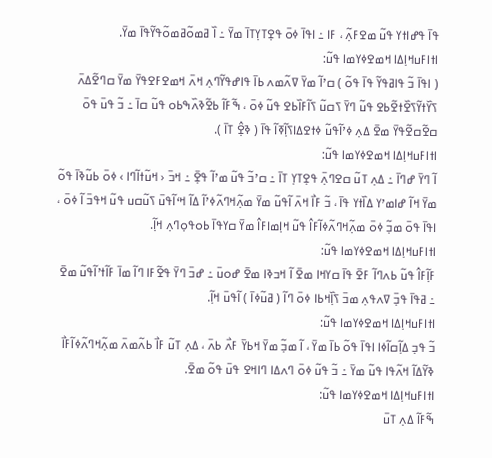ߟߊ߫ ߟߝߊߙߌ ߟߎ߬ ߘߐߓߍ߲߬ ، ߓߊ ߸ ߊߟߊ߫ ߦߋ߫ ߟߐ߲ߠߌ߲ߠߊ߫ ߘߌ߫ ߸ ߊ߰ ߥߘߋ߬ߥߘߋ߬ߟߌ߬ߟߊ߫ ߘߌ߫.
ߊߙߊߓߎߞߊ߲ߡߊ ߞߘߐߦߌߘߊ ߟߎ߬:
( ߊߟߊ߫ ߏ߬ ߟߊߥߟߌ߬ ߟߊ߫ ߟߋ߬ ) ߛߴߊ߬ ߘߌ߫ ߜߍ߬ߘߍ ߕߊ߫ ߟߊߝߟߌ߬ߣߍ߲ ߞߍ߫ ߞߘߐߓߐߟߌ߫ ߘߌ߫ ߛߣߐ߬ߡߍ߫ ߖߌ߰ߙߌ߬ߖߐ߰ߙߐ߬ߕߐ ߟߎ߬ ߣߌ߫ ߖߛߎ߬ ߖߊ߬ߓߊ߰ߕߐ ߟߎ߬ ߦߋ߫ ، ߒ߬ߓߊ߬ ߕߐ߬ߢߍ߰ߒߕߋ ߟߎ߬ ߛߊ߫ ߸ ߏ߬ ߟߎ߫ ߟߋ߫ ߛߐ߬ߛߐ߬ߟߌ߫ ߘߐ߫ ߡߍ߲ ߦߴߊ߬ߟߎ߬ ߦߙߐߡߊߖߊ߲߬ߧߊ߬ ߟߊ߫ ( ߢߐ߲߮ ߠߊ߫ ).
ߊߙߊߓߎߞߊ߲ߡߊ ߞߘߐߦߌߘߊ ߟߎ߬:
ߊ߬ ߣߌ߫ ߝߣߊ߫ ߸ ߡߍ߲ ߠߎ߬ ߛߐߣߍ߲߫ ߟߐ߲ߠߌ߲ ߠߊ߫ ߸ ߛߴߏ߬ ߟߎ߬ ߘߴߊ߬ ߟߐ߲߫ ߸ ߞߏ߫ ‹ ߞߎ߬ߙߊ߬ߣߊ › ߦߋ߫ ߕߎ߬ߢߊ߫ ߟߋ߬ ߘߌ߫ ߞߊ߬ ߝߊߘߴߌ ߡߊ߰ߙߌ ߟߊ߫ ، ߏ߬ ߓߊ߯ ߞߍ߫ ߊ߬ߟߎ߬ ߘߌ߫ ߘߍ߲߬ߞߣߍ߬ߦߴߊ߬ ߡߊ߬ ߞߵߊ߬ߟߎ߫ ߖߎ߬ߛߎ ߟߎ߬ ߞߟߏ߫ ߊ߬ ߦߋ߫ ، ߊߟߊ߫ ߟߋ߫ ߘߏ߲߬ ߦߋ߫ ߘߍ߲߬ߞߣߍ߬ߦߊ߬ߓߊ߮ ߟߎ߬ ߞߊ߲ߘߊߓߊ߮ ߘߌ߫ ߛߌߟߊ߫ ߕߋߟߋ߲ߣߍ߲ ߞߊ߲߬.
ߊߙߊߓߎߞߊ߲ߡߊ ߞߘߐߦߌߘߊ ߟߎ߬:
ߓߊ߲߬ߓߊ߮ ߟߎ߬ ߕߍߣߊ߬ ߓߐ߫ ߟߊ߫ ߛߌߞߊ ߘߐ߫ ߊ߬ ߞߏߢߊ ߘߐ߫ ߝߋߎ߫ ߸ ߝߏ߫ ߣߌ߫ ߟߐ߬ߓߊ ߣߊ߬ ߘߊ߫ ߓߊ߬ߙߴߊ߬ߟߎ߬ ߘߐ߫ ߸ ߥߟߊ߫ ߟߏ߲߫ ߜߍߟߍ߲ ߘߏ߫ ߖߊ߲߰ߞߕߊ ߦߋ߫ ߣߊ߬ ( ߥߎ߬ߦߊ߫ ) ߊ߬ߟߎ߫ ߞߊ߲߬.
ߊߙߊߓߎߞߊ߲ߡߊ ߞߘߐߦߌߘߊ ߟߎ߬:
ߏ߬ ߟߏ߲ ߡߊ߲߬ߛߊ߬ߦߊ ߊߟߊ߫ ߟߋ߬ ߕߊ߫ ߘߌ߫ ، ߊ߬ ߘߏ߲߬ ߘߌ߫ ߞߕߌ߫ ߓߍ߯ ߕߍ߫ ، ߡߍ߲ ߠߎ߬ ߓߊ߯ ߕߍ߬ߘߍ߫ ߘߍ߲߬ߞߣߍ߬ߦߊ߬ߓߊ߯ ߢߌ߬ߡߊ߬ ߞߍ߬ߟߊ ߟߎ߬ ߘߌ߫ ߸ ߏ߬ ߟߎ߬ ߦߋ߫ ߣߍߡߊ ߣߊߞߐ ߟߎ߫ ߟߋ߬ ߘߐ߫.
ߊߙߊߓߎߞߊ߲ߡߊ ߞߘߐߦߌߘߊ ߟߎ߬:
ߒ߬ߓߊ߬ ߡߍ߲ ߠߎ߫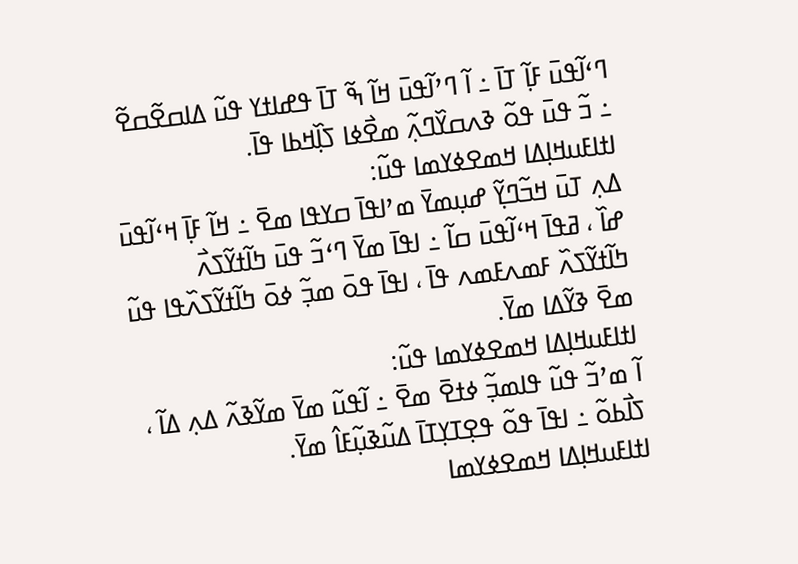ߣߵߊ߬ߟߎ߫ ߓߊ߲߬ ߠߊ߫ ߸ ߊ߬ ߣߴߊ߬ߟߎ߫ ߞߊ߬ ߒ߬ ߠߊ߫ ߟߝߊߙߌ ߟߎ߬ ߡߊߛߐ߬ߛߐ߬ ߸ ߏ߬ ߟߎ߫ ߟߋ߬ ߢߍߛߌ߰ߣߍ߲߬ ߘߐ߯ߦߊ ߖߊ߲߰ߞߕߊ ߟߊ߫.
ߊߙߊߓߎߞߊ߲ߡߊ ߞߘߐߦߌߘߊ ߟߎ߬:
ߡߍ߲ ߠߎ߫ ߞߏ߬ߣߌ߲߬ ߝߎ߲ߘߌ߫ ߘߴߊߟߊ߫ ߛߌߟߊ ߘߐ߫ ߸ ߞߊ߬ ߓߊ߲߫ ߞߵߊ߬ߟߎ߫ ߝߊ߰ ، ߥߟߊ߫ ߞߵߊ߬ߟߎ߫ ߛߊ߬ ߸ ߊߟߊ߫ ߘߌ߫ ߣߵߏ߬ ߟߎ߫ ߤߊ߬ߙߌ߬ߖߍ߯ ߤߊ߬ߙߌ߬ߖߍ߰ ߓߘߍߓߘߍ ߟߊ߫ ، ߊߟߊ߫ ߟߋ߫ ߘߏ߲߬ ߦߋ߫ ߤߊ߬ߙߌ߬ߖߍ߰ߟߊ ߟߎ߬ ߘߐ߫ ߢߌ߬ߡߊ ߘߌ߫.
ߊߙߊߓߎߞߊ߲ߡߊ ߞߘߐߦߌߘߊ ߟߎ߬:
ߊ߬ ߘߴߏ߬ ߟߎ߬ ߟߊߘߏ߲߬ ߦߙߐ߫ ߘߐ߫ ߸ ߊ߬ߟߎ߬ ߘߌ߫ ߘߌ߬ߢߍ߬ ߡߍ߲ ߡߊ߬ ، ߖߊ߯ߕߋ߬ ߸ ߊߟߊ߫ ߟߋ߬ ߟߐ߲ߠߌ߲ߠߊ߫ ߡߎ߬ߢߎ߲߬ߓߊ߮ ߘߌ߫.
ߊߙߊߓߎߞߊ߲ߡߊ ߞߘߐߦߌߘߊ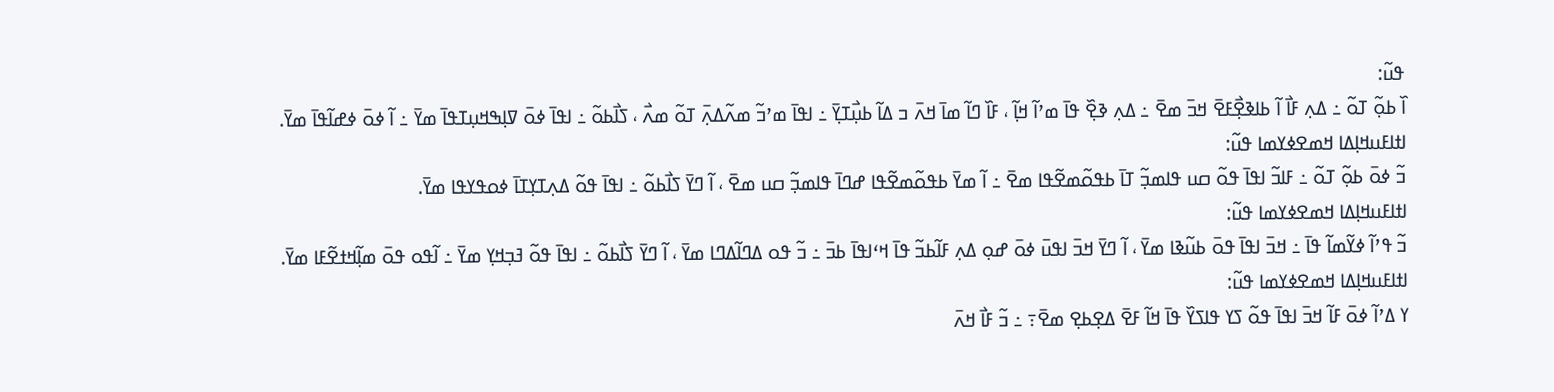ߟߎ߬:
ߊ߰ ߕߋ߲߬ ߠߋ߬ ߸ ߡߍ߲ ߓߊ߯ ߊ߬ ߕߊߢߐ߲߯ߓߐ߫ ߞߏ߫ ߘߐ߫ ߸ ߡߍ߲ ߢߐ߲߰ ߟߊ߫ ߘߴߊ߬ ߞߊ߲߬ ، ߓߊ߰ ߣߊ߬ ߘߊ߫ ߞߍ߫ ߏ ߡߊ߬ ߕߎ߲߯ߠߌ߲߫ ߸ ߊߟߊ߫ ߘߴߏ߬ ߘߍ߬ߡߍ߲߫ ߠߋ߬ ߘߍ߯ ، ߖߊ߯ߕߋ߬ ߸ ߊߟߊ߫ ߦߋ߫ ߜߊ߲ߒߞߎ߲ߠߟߊ߫ ߘߌ߫ ߸ ߊ߬ ߦߋ߫ ߦߝߊ߬ߟߊ߫ ߘߌ߫.
ߊߙߊߓߎߞߊ߲ߡߊ ߞߘߐߦߌߘߊ ߟߎ߬:
ߏ߬ ߦߋ߫ ߕߋ߲߬ ߠߋ߬ ߸ ߓߊߏ߬ ߊߟߊ߫ ߟߋ߬ ߛߎ ߟߊߘߏ߲߬ ߠߊ߫ ߕߟߋ߬ߘߐ߬ߟߊ ߘߐ߫ ߸ ߊ߬ ߘߌ߫ ߕߟߋ߬ߘߐ߬ߟߊ ߝߣߊ߫ ߟߊߘߏ߲߬ ߛߎ ߘߐ߫ ، ߊ߬ ߣߌ߫ ߖߊ߯ߕߋ߬ ߸ ߊߟߊ߫ ߟߋ߬ ߡߍ߲ߠߌ߲ߠߊ߫ ߦߋߟߌߟߊ ߘߌ߫.
ߊߙߊߓߎߞߊ߲ߡߊ ߞߘߐߦߌߘߊ ߟߎ߬:
ߏ߬ ߟߴߊ߬ ߦߌ߬ߘߊ߬ ߟߊ߫ ߸ ߞߏ߫ ߊߟߊ߫ ߟߋ߫ ߕߎ߬ߢߊ ߘߌ߫ ، ߊ߬ ߣߌ߫ ߞߏ߫ ߊߟߎ߫ ߦߋ߫ ߝߋ߲ ߡߍ߲ ߓߊ߬ߕߏ߬ ߟߊ߫ ߞߵߊߟߊ߫ ߕߏ߫ ߸ ߏ߬ ߟߋ ߡߣߊ߬ߡߣߊ ߘߌ߫ ، ߊ߬ ߣߌ߫ ߖߊ߯ߕߋ߬ ߸ ߊߟߊ߫ ߟߋ߬ ߔߏ߲ߞߌ߲ ߘߌ߫ ߸ ߊ߬ߟߋ ߟߋ߫ ߘߊ߲߬ߞߙߐ߬ߓߊ ߘߌ߫.
ߊߙߊߓߎߞߊ߲ߡߊ ߞߘߐߦߌߘߊ ߟߎ߬:
ߌ ߡߴߊ߬ ߦߋ߫ ߓߊ߬ ߞߏ߫ ߊߟߊ߫ ߟߋ߬ ߖߌ ߟߊߖߌ߰ ߟߊ߫ ߞߊ߬ ߓߐ߫ ߡߐ߲ߕߐ߲ ߘߐ߫߹ ߸ ߏ߬ ߓߊ߯ ߞߍ߫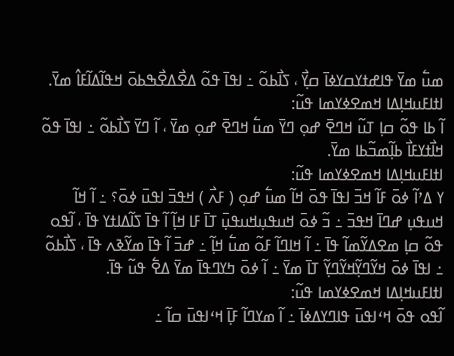ߘߎ߱ ߘߌ߫ ߟߊߝߙߌߛߌߦߊ߫ ߛߌ߲߯ ، ߖߊ߯ߕߋ߬ ߸ ߊߟߊ߫ ߟߋ߬ ߡߐ߯ߡߐ߯ߒߕߋ߫ ߞߟߊ߬ߡߊ߬ߓߊ߮ ߘߌ߫.
ߊߙߊߓߎߞߊ߲ߡߊ ߞߘߐߦߌߘߊ ߟߎ߬:
ߊ߬ ߕߊ ߟߋ߬ ߛߊ߲ ߠߎ߬ ߞߣߐ߫ ߝߋ߲ ߣߌ߫ ߘߎ߱ ߞߣߐ߫ ߝߋ߲ ߘߌ߫ ، ߊ߬ ߣߌ߫ ߖߊ߯ߕߋ߬ ߸ ߊߟߊ߫ ߟߋ߬ ߞߊ߯ߙߌߓߊ߯ ߕߊ߲߬ߘߏ߬ߕߊ ߘߌ߫.
ߊߙߊߓߎߞߊ߲ߡߊ ߞߘߐߦߌߘߊ ߟߎ߬:
ߌ ߡߴߊ߬ ߦߋ߫ ߓߊ߬ ߞߏ߫ ߊߟߊ߫ ߟߋ߫ ߞߊ߬ ߘߎ߱ ߝߋ߲ ( ߓߍ߯ ) ߞߟߏ߫ ߊߟߎ߫ ߦߋ߫؟ ߸ ߊ߬ ߞߊ߬ ߞߎߟߎ߲ ߝߣߊ߫ ߞߟߏ߫ ߸ ߏ߬ ߦߋ߫ ߞߎߟߎ߲ߞߎߟߎ߲߫ ߠߊ߫ ߓߊ ߞߊ߲߬ ߊ߬ ߟߊ߫ ߖߊ߬ߡߊߙߌ ߟߊ߫ ، ߊ߬ߟߋ ߟߋ߬ ߛߊ߲ ߘߐߡߌ߬ߘߊ߬ ߟߊ߫ ߸ ߊ߬ ߞߊߣߊ߬ ߓߋ߬ ߘߎ߱ ߞߊ߲߬ ߸ ߝߏ߫ ߊ߬ ߟߊ߫ ߘߌ߬ߢߍ ߟߊ߫ ، ߖߊ߯ߕߋ߬ ߸ ߊߟߊ߫ ߦߋ߫ ߞߌ߬ߣߌ߲߬ߞߌ߬ߣߌ߲߬ ߠߊ߫ ߘߌ߫ ߸ ߊ߬ ߦߋ߫ ߤߌߣߟߊ߫ ߘߌ߫ ߡߐ߱ ߟߎ߬ ߟߊ߫.
ߊߙߊߓߎߞߊ߲ߡߊ ߞߘߐߦߌߘߊ ߟߎ߬:
ߊ߬ߟߋ ߟߋ߫ ߞߵߊߟߎ߫ ߟߊߣߌߡߦߊ߫ ߸ ߊ߬ ߘߌߣߊ߬ ߓߊ߲߫ ߞߵߊߟߎ߫ ߛߊ߬ ߸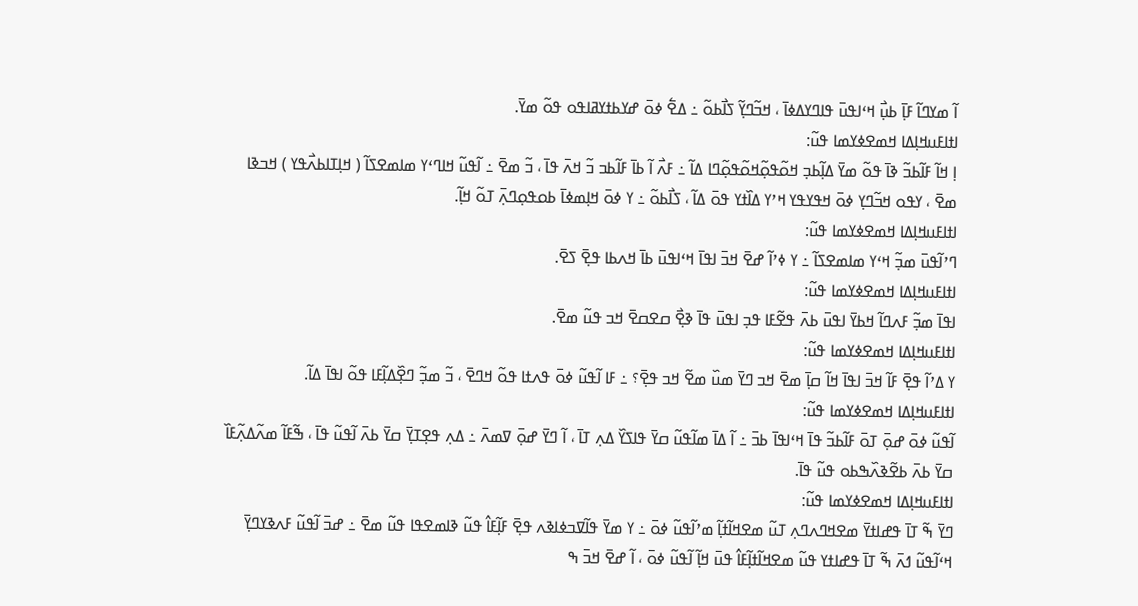ߊ߬ ߘߌߣߊ߬ ߓߊ߲߫ ߕߎ߲߯ ߞߵߊߟߎ߫ ߟߊߣߌߡߦߊ߫ ، ߞߏ߬ߣߌ߲߬ ߖߊ߯ߕߋ߬ ߸ ߡߐ߱ ߦߋ߫ ߝߌߕߙߌߥߊߟߋ ߟߋ߬ ߘߌ߫.
ߊߙߊߓߎߞߊ߲ߡߊ ߞߘߐߦߌߘߊ ߟߎ߬:
ߊ߲ ߞߊ߬ ߓߊ߬ߕߏ߬ ߢߊ߫ ߟߋ߬ ߘߌ߫ ߡߊ߲߬ߕߏ߲ ߞߋ߬ߟߋ߲߬ߞߋ߬ߟߋ߲߬ߣߊ ߡߊ߬ ߸ ߓߍ߯ ߊ߬ ߕߊ߫ ߓߊ߬ߕߏ ߏ߬ ߞߍ߫ ߟߊ߫ ، ߏ߬ ߘߐ߫ ߸ ߊ߬ߟߎ߬ ߞߊߣߵߌ ߘߊߘߐߖߊ߬ ( ߞߊ߲ߠߊߕߍ߯ߟߌ ) ߞߏߢߊ ߘߐ߫ ، ߌߟߋ ߞߏ߬ߣߌ߲ ߦߋ߫ ߞߟߌߟߌ ߞߴߌ ߡߊ߰ߙߌ ߟߋ߫ ߡߊ߬ ، ߖߊ߯ߕߋ߬ ߸ ߌ ߦߋ߫ ߞߊ߲ߘߦߊ߫ ߕߋߟߋ߲ߣߍ߲߫ ߠߋ߬ ߞߊ߲߬.
ߊߙߊߓߎߞߊ߲ߡߊ ߞߘߐߦߌߘߊ ߟߎ߬:
ߣߴߊ߬ߟߎ߫ ߘߏ߲߬ ߞߵߌ ߘߊߘߐߖߊ߬ ߸ ߌ ߦߴߊ߬ ߝߐ߫ ߞߏ߫ ߊߟߊ߫ ߞߵߊߟߎ߫ ߕߊ߫ ߞߍߕߊ ߟߐ߲߫ ߖߐ߫.
ߊߙߊߓߎߞߊ߲ߡߊ ߞߘߐߦߌߘߊ ߟߎ߬:
ߊߟߊ߫ ߘߏ߲߬ ߓߍߣߊ߬ ߞߕߌ߫ ߊߟߎ߫ ߕߍ߫ ߟߐ߬ߓߊ ߟߏ߲ ߊߟߎ߫ ߟߊ߫ ߢߐ߲߯ ߛߐߛߐ߫ ߞߏ ߟߎ߬ ߘߐ߫.
ߊߙߊߓߎߞߊ߲ߡߊ ߞߘߐߦߌߘߊ ߟߎ߬:
ߌ ߡߴߊ߬ ߟߐ߲߫ ߓߊ߬ ߞߏ߫ ߊߟߊ߫ ߞߊ߬ ߛߊ߲߫ ߘߐ߫ ߞߏ ߣߌ߫ ߘߎ߰ ߘߐ߬ ߞߏ ߟߐ߲߫؟ ߸ ߓߊ ߊ߬ߟߎ߬ ߦߋ߫ ߟߍߙߊ ߟߋ߬ ߞߣߐ߫ ، ߏ߬ ߘߏ߲߬ ߣߐ߲߰ߡߊ߲߬ߓߊ ߟߋ߬ ߊߟߊ߫ ߡߊ߬.
ߊߙߊߓߎߞߊ߲ߡߊ ߞߘߐߦߌߘߊ ߟߎ߬:
ߊ߬ߟߎ߬ ߦߋ߫ ߝߋ߲߫ ߠߋ߫ ߓߊ߬ߕߏ߬ ߟߊ߫ ߞߵߊߟߊ߫ ߕߏ߫ ߸ ߊ߬ ߡߊ߫ ߘߊ߬ߟߎ߬ ߛߌ߫ ߟߊߖߌ߰ ߡߍ߲ ߠߊ߫ ، ߊ߬ ߣߌ߫ ߝߋ߲߫ ߜߘߍ߫ ߸ ߡߍ߲ ߟߐ߲ߠߌ߲߫ ߛߌ߫ ߕߍ߫ ߊ߬ߟߎ߬ ߟߊ߫ ، ߒ߬ߓߊ߬ ߘߍ߬ߡߍ߲߬ߓߊ߰ ߛߌ߫ ߕߍ߫ ߕߐ߬ߢߍ߰ߒߕߋ ߟߎ߬ ߟߊ߫.
ߊߙߊߓߎߞߊ߲ߡߊ ߞߘߐߦߌߘߊ ߟߎ߬:
ߣߌ߫ ߒ߬ ߠߊ߫ ߟߝߊߙߌ߫ ߘߐߞߣߍߣߍ߲ ߠߎ߬ ߘߐߞߊ߬ߙߊ߲߬ ߘߴߊ߬ߟߎ߬ ߦߋ߫ ߸ ߌ ߘߌ߫ ߟߊ߬ߜߏߦߊߢߍ ߟߐ߲߫ ߓߊ߲߬ߓߊ߮ ߟߎ߬ ߢߊߘߐߟߊ ߟߎ߬ ߘߐ߫ ߸ ߝߏ߫ ߊ߬ߟߎ߬ ߓߍߢߌߣߌ߲߫ ߞߵߊ߬ߟߎ߬ ߗߍ߫ ߒ߬ ߠߊ߫ ߟߝߊߙߌ ߟߎ߬ ߘߐߞߊ߬ߙߊ߲߬ߓߊ߮ ߟߎ߫ ߞߊ߲߬ ߊ߬ߟߎ߬ ߦߋ߫ ، ߊ߬ ߝߐ߫ ߞߏ߫ ߒ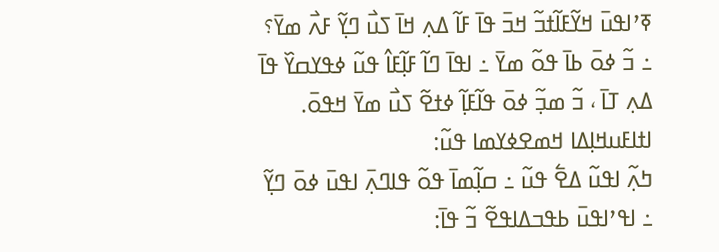ߧߴߊߟߎ߫ ߞߌ߬ߓߊ߬ߙߏ߬ ߞߏ߫ ߟߊ߫ ߓߊ߬ ߡߍ߲ ߞߊ߫ ߖߎ߯ ߣߌ߲߬ ߓߍ߯ ߘߌ߫؟ ߸ ߏ߬ ߦߋ߫ ߕߊ߫ ߟߋ߬ ߘߌ߫ ߸ ߊߟߊ߫ ߣߊ߬ ߓߊ߲߬ߓߊ߮ ߟߎ߬ ߦߟߌߛߌ߰ ߟߊ߫ ߡߍ߲ ߠߊ߫ ، ߏ߬ ߘߏ߲߬ ߦߋ߫ ߟߊ߬ߓߊ߲߬ ߦߙߐ߬ ߖߎ߯ ߘߌ߫ ߞߟߋ߫.
ߊߙߊߓߎߞߊ߲ߡߊ ߞߘߐߦߌߘߊ ߟߎ߬:
ߤߍ߲߬ ߊߟߎ߬ ߡߐ߱ ߟߎ߬ ߸ ߛߊ߲߬ߘߊ߫ ߟߋ߬ ߟߊߣߍ߲߫ ߊߟߎ߫ ߦߋ߫ ߣߌ߲߬ ߸ ߊߟߴߊߟߎ߫ ߕߟߏߡߊߟߐ߬ ߏ߬ ߟߊ߫: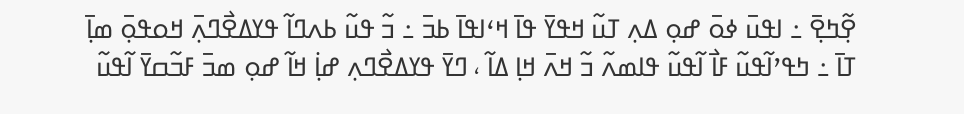ߐ߲߬ߤߐ߲߫ ߸ ߊߟߎ߫ ߦߋ߫ ߝߋ߲ ߡߍ߲ ߠߎ߬ ߞߟߌ߫ ߟߊ߫ ߞߵߊߟߊ߫ ߕߏ߫ ߸ ߏ߬ ߟߎ߬ ߕߍߣߊ߬ ߟߌߡߐ߯ߣߍ߲߫ ߞߋߟߋ߲߫ ߘߊ߲߫ ߠߊ߫ ߸ ߤߟߴߊ߬ߟߎ߬ ߓߊ߯ ߊ߬ߟߎ߬ ߟߊߘߍ߬ ߏ߬ ߞߍ߫ ߞߊ߲ ߡߊ߬ ، ߣߌ߫ ߟߌߡߐ߯ߣߍ߲ ߝߊ߲߭ ߞߊ߬ ߝߋ߲ ߘߏ߫ ߓߏ߬ߛߌ߫ ߊ߬ߟߎ߬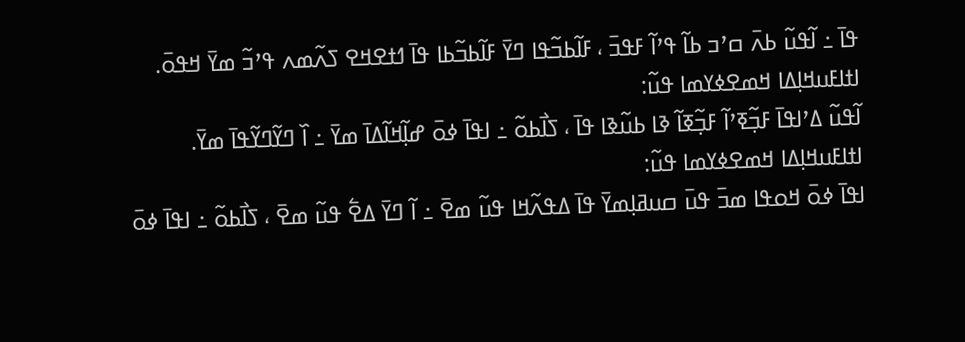ߟߊ߫ ߸ ߊ߬ߟߎ߬ ߕߍ߫ ߛߴߏ ߕߊ߬ ߟߴߊ߬ ߓߟߏ߫ ، ߓߊ߬ߕߏ߬ߟߊ ߣߌ߫ ߓߊ߬ߕߏ߬ߕߊ ߟߊ߫ ߗߙߐߞߐ ߖߍ߬ߘߍ ߟߴߏ߬ ߘߌ߫ ߞߟߋ߫.
ߊߙߊߓߎߞߊ߲ߡߊ ߞߘߐߦߌߘߊ ߟߎ߬:
ߊ߬ߟߎ߬ ߡߴߊߟߊ߫ ߓߏ߲߬ߧߴߊ߬ ߓߏ߲߬ߧߊ߬ ߢߊ ߕߎ߬ߢߊ ߟߊ߫ ، ߖߊ߯ߕߋ߬ ߸ ߊߟߊ߫ ߦߋ߫ ߝߊ߲߬ߞߊ߬ߡߊ߫ ߘߌ߫ ߸ ߊ߰ ߣߌ߬ߣߌ߬ߟߊ߫ ߘߌ߫.
ߊߙߊߓߎߞߊ߲ߡߊ ߞߘߐߦߌߘߊ ߟߎ߬:
ߊߟߊ߫ ߦߋ߫ ߞߋߟߊ ߘߏ߫ ߟߎ߫ ߛߎߥߊ߲ߘߌ߫ ߟߊ߫ ߡߟߍ߬ߞߊ ߟߎ߬ ߘߐ߫ ߸ ߊ߬ ߣߌ߫ ߡߐ߱ ߟߎ߬ ߘߐ߫ ، ߖߊ߯ߕߋ߬ ߸ ߊߟߊ߫ ߦߋ߫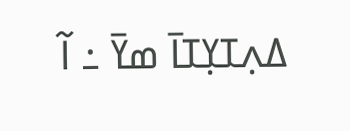ߡߍ߲ߠߌ߲ߠߊ߫ ߘߌ߫ ߸ ߊ߬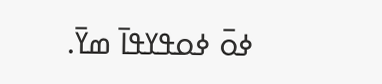ߦߋ߫ ߦߋߟߌߟߊ߫ ߘߌ߫.